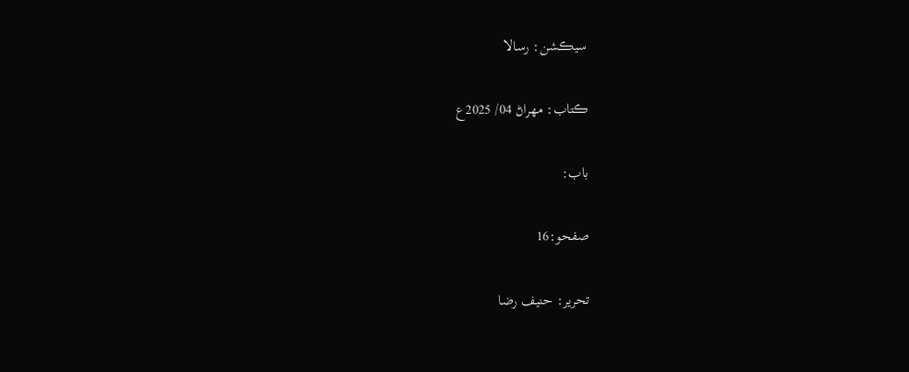سيڪشن: رسالا

ڪتاب: مهراڻ 04/ 2025ع

باب:

صفحو:16

تحرير: حنيف رضا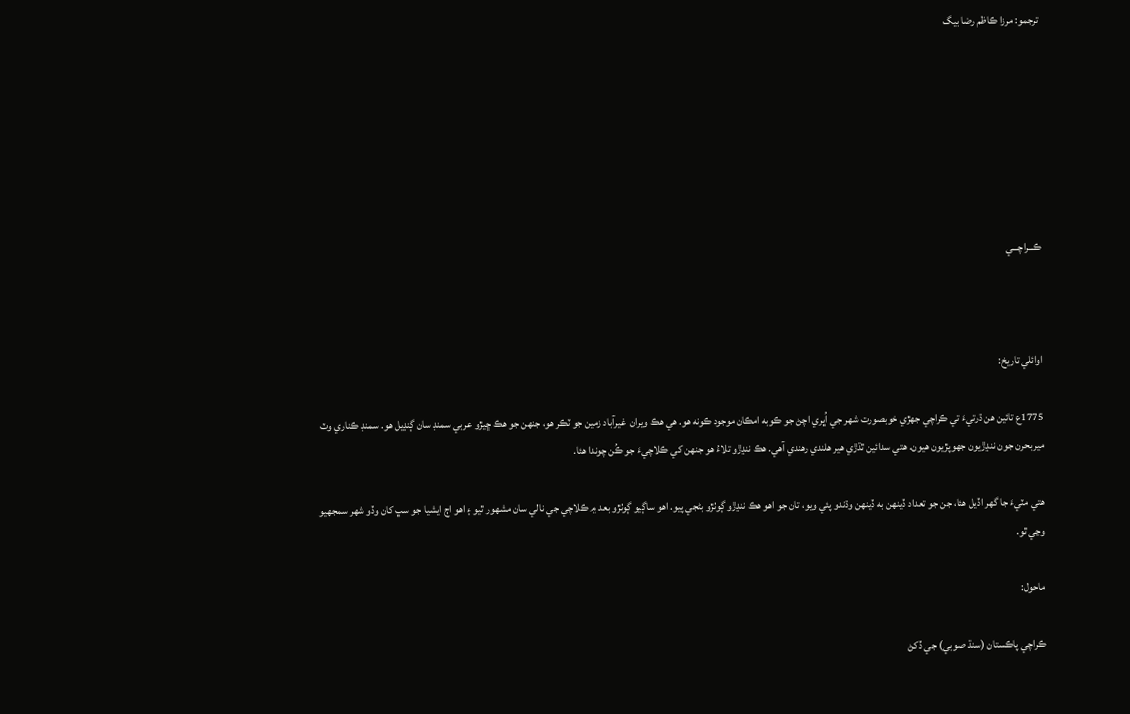ترجمو: مرزا ڪاظم رضا بيگ







ڪـــراچـــي



اوائلي تاريخ:

1775ع تائين هن ڌرتيءَ تي ڪراچي جھڙي خوبصورت شھر جي اُڀري اچڻ جو ڪوبه امڪان موجود ڪونه هو. هي هڪ ويران  غيرآباد زمين جو ٽڪر هو، جنھن جو هڪ ڇيڙو عربي سمنڊ سان ڳنڍيل هو. سمنڊ ڪناري وٽ ميربحرن جون ننڍڙيون جهوپڙيون هيون. هتي سدائين ٿڌڙي هير هلندي رهندي آهي. هڪ ننڍڙو تلاءُ هو جنھن کي ڪلاچيءَ جو ڪُن چوندا هئا.

هتي مٽيءَ جا گهر اڏيل هئا، جن جو تعداد ڏينھن به ڏينھن وڌندو پئي ويو، تان جو اهو هڪ ننڍڙو ڳوٺڙو بڻجي پيو. اهو ساڳيو ڳوٺڙو بعد ۾ ڪلاچي جي نالي سان مشھور ٿيو ۽ اهو اڄ ايشيا جو سڀ کان وڏو شھر سمجهيو وڃي ٿو.

ماحول:

ڪراچي پاڪستان (سنڌ صوبي) جي ڏکڻ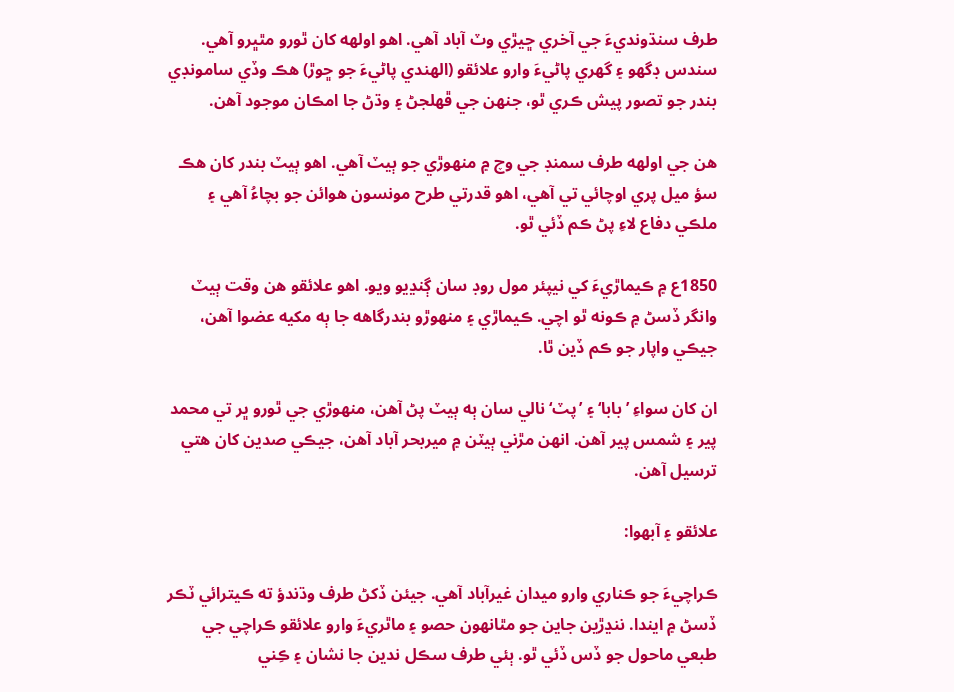طرف سنڌونديءَ جي آخري ڇيڙي وٽ آباد آهي. اهو اولھه کان ٿورو مٿڀرو آهي. سندس ڊگهو ۽ گهري پاڻيءَ وارو علائقو (الھندي پاڻيءَ جو ڇوڙ) هڪ وڏي سامونڊي بندر جو تصور پيش ڪري ٿو، جنھن جي ڦھلجڻ ۽ وڌڻ جا امڪان موجود آهن.

هن جي اولھه طرف سمنڊ جي وچ ۾ منھوڙي جو ٻيٽ آهي. اهو ٻيٽ بندر کان هڪ سؤ ميل پري اوچائي تي آهي، اهو قدرتي طرح مونسون هوائن جو بچاءُ آهي ۽ ملڪي دفاع لاءِ پڻ ڪم ڏئي ٿو.

1850ع ۾ ڪيماڙيءَ کي نيپئر مول روڊ سان ڳنڍيو ويو. اهو علائقو هن وقت ٻيٽ وانگر ڏسڻ ۾ ڪونه ٿو اچي. ڪيماڙي ۽ منھوڙو بندرگاهه جا ٻه مکيه عضوا آهن، جيڪي واپار جو ڪم ڏين ٿا.

ان کان سواءِ ’بابا‘ ۽ ’پٽ‘ نالي سان ٻه ٻيٽ پڻ آهن، منھوڙي جي ٿورو ڀر تي محمد پير ۽ شمس پير آهن. انھن مڙني ٻيٽن ۾ ميربحر آباد آهن، جيڪي صدين کان هتي ترسيل آهن.

علائقو ۽ آبهوا:

ڪراچيءَ جو ڪناري وارو ميدان غيرآباد آهي. جيئن ڏکڻ طرف وڌندؤ ته ڪيترائي ٽڪر ڏسڻ ۾ ايندا. ننڍڙين جاين جو مٿانھون حصو ۽ ماٿريءَ وارو علائقو ڪراچي جي طبعي ماحول جو ڏس ڏئي ٿو. ٻئي طرف سڪل ندين جا نشان ۽ ڪِني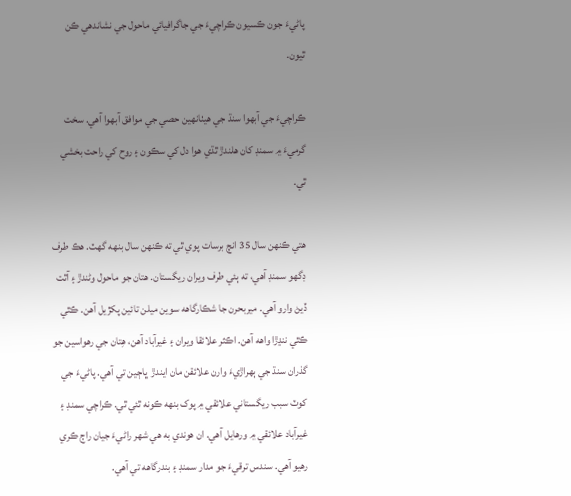پاڻيءَ جون ڪسيون ڪراچيءَ جي جاگرافيائي ماحول جي نشاندهي ڪن ٿيون.

ڪراچيءَ جي آبھوا سنڌ جي هيٺانھين حصي جي موافق آبھوا آهي. سخت گرميءَ ۾ سمنڊ کان هلندڙ ٿڌي هوا دل کي سڪون ۽ روح کي راحت بخشي ٿي.

هتي ڪنھن سال 35 انچ برسات پوي ٿي ته ڪنھن سال بنھه گهٽ. هڪ طرف ڊگهو سمنڊ آهي، ته ٻئي طرف ويران ريگستان. هتان جو ماحول وڻندڙ ۽ آٿت ڏيڻ وارو آهي. ميربحرن جا شڪارگاهه سوين ميلن تائين پکڙيل آهن. ڪٿي ڪٿي ننڍڙا واهه آهن. اڪثر علائقا ويران ۽ غيرآباد آهن، هِتان جي رهواسين جو گذران سنڌ جي ٻھراڙيءَ وارن علائقن مان ايندڙ  ڀاڄين تي آهي. پاڻيءَ جي کوٽ سبب ريگستاني علائقي ۾ پوک بنھه ڪونه ٿئي ٿي. ڪراچي سمنڊ ۽ غيرآباد علائقي ۾ ورهايل آهي. ان هوندي به هي شھر راڻيءَ جيان راڄ ڪري رهيو آهي. سندس ترقيءَ جو مدار سمنڊ ۽ بندرگاهه تي آهي.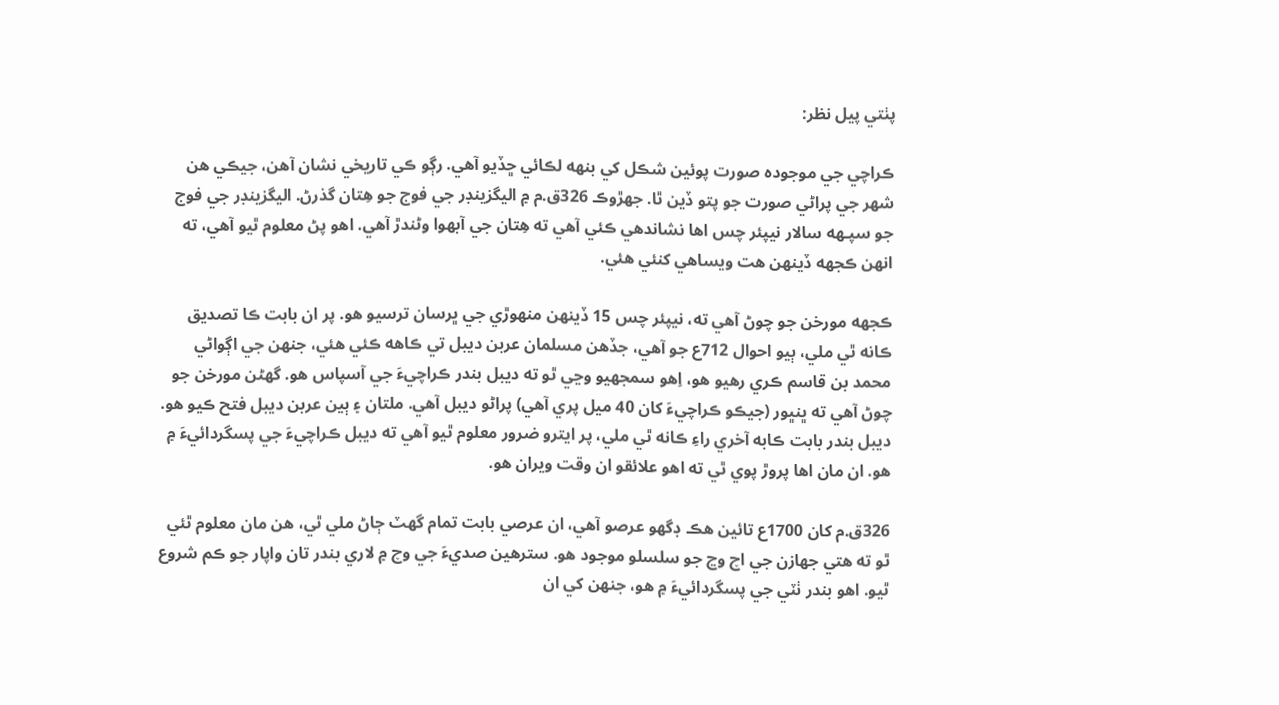پٺتي پيل نظر:

ڪراچي جي موجوده صورت پوئين شڪل کي بنھه لڪائي ڇڏيو آهي. رڳو ڪي تاريخي نشان آهن، جيڪي هن شھر جي پراڻي صورت جو پتو ڏين ٿا. جھڙوڪ 326ق.م ۾ اليگزينڊر جي فوج جو هِتان گذرڻ. اليگزينڊر جي فوج جو سپـھه سالار نيپئر چس اها نشاندهي ڪئي آهي ته هِتان جي آبھوا وڻندڙ آهي. اهو پڻ معلوم ٿيو آهي، ته انھن ڪجهه ڏينھن هت ويساهي کنئي هئي.

ڪجهه مورخن جو چوڻ آهي ته، نيپئر چس 15 ڏينھن منھوڙي جي ڀرسان ترسيو هو. پر ان بابت ڪا تصديق ڪانه ٿي ملي، ٻيو احوال 712ع جو آهي، جڏهن مسلمان عربن ديبل تي ڪاهه ڪئي هئي، جنھن جي اڳواڻي محمد بن قاسم ڪري رهيو هو، اِهو سمجهيو وڃي ٿو ته ديبل بندر ڪراچيءَ جي آسپاس هو. گهڻن مورخن جو چوڻ آهي ته ڀنڀور (جيڪو ڪراچيءَ کان 40 ميل پري آهي) پراڻو ديبل آهي. ملتان ۽ ٻين عربن ديبل فتح ڪيو هو. ديبل بندر بابت ڪابه آخري راءِ ڪانه ٿي ملي، پر ايترو ضرور معلوم ٿيو آهي ته ديبل ڪراچيءَ جي پسگردائيءَ ۾ هو. ان مان اها پروڙ پوي ٿي ته اهو علائقو ان وقت ويران هو.

326ق.م کان 1700ع تائين هڪ ڊگهو عرصو آهي، ان عرصي بابت تمام گهٽ ڄاڻ ملي ٿي، هن مان معلوم ٿئي ٿو ته هتي جھازن جي اچ وڃ جو سلسلو موجود هو. سترهين صديءَ جي وچ ۾ لاري بندر تان واپار جو ڪم شروع ٿيو. اهو بندر ٺٽي جي پسگردائيءَ ۾ هو، جنھن کي ان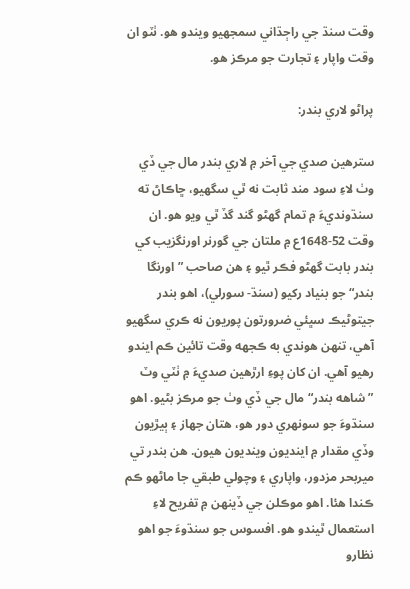وقت سنڌ جي راڄڌاني سمجهيو ويندو هو. ٺٽو ان وقت واپار ۽ تجارت جو مرڪز هو.

پراڻو لاري بندر:

سترهين صدي جي آخر ۾ لاري بندر مال جي ڏي وٺ لاءِ سود مند ثابت نه ٿي سگهيو، ڇاڪاڻ ته سنڌونديءَ ۾ تمام گهڻو گند گڏ ٿي ويو هو. ان وقت 52-1648ع ۾ ملتان جي گورنر اورنگزيب کي بندر بابت گهڻو فڪر ٿيو ۽ هن صاحب ”اورنگا بندر“ جو بنياد رکيو (سنڌ- سورلي)، اهو بندر جيتوڻيڪ سڀئي ضرورتون پوريون نه ڪري سگهيو آهي، تنھن هوندي به ڪجهه وقت تائين ڪم ايندو رهيو آهي. ان کان پوءِ ارڙهين صديءَ ۾ ٺٽي وٽ ”شاهه بندر“ مال جي ڏي وٺ جو مرڪز بڻيو. اهو سنڌوءَ جو سونھري دور هو، هتان جھاز ۽ ٻيڙيون وڏي مقدار ۾ اينديون وينديون هيون. هن بندر تي ميربحر مزدور، واپاري ۽ وچولي طبقي جا ماڻھو ڪم ڪندا هئا. اهو موڪلن جي ڏينھن ۾ تفريح لاءِ استعمال ٿيندو هو. افسوس جو سنڌوءَ جو اهو نظارو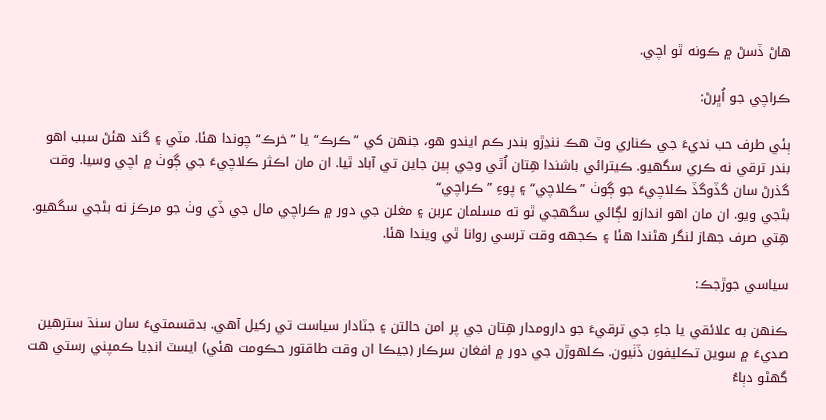هاڻ ڏسڻ ۾ ڪونه ٿو اچي.

ڪراچي جو اُڀرڻ:

ٻئي طرف حب نديءَ جي ڪناري وٽ هڪ ننڍڙو بندر ڪم ايندو هو، جنھن کي ”ڪرڪ“ يا ”خرڪ“ چوندا هئا. مٽي ۽ گند هئڻ سبب اهو بندر ترقي نه ڪري سگهيو. ڪيترائي باشندا هِتان اُٿي وڃي ٻين جاين تي آباد ٿيا. ان مان اڪثر ڪلاچيءَ جي ڳوٺ ۾ اچي وسيا. وقت گذرڻ سان گڏوگڏ ڪلاچيءَ جو ڳوٺ ”ڪلاچي“ ۽ پوءِ ”ڪراچي“
بڻجي ويو. ان مان اهو اندازو لڳائي سگهجي ٿو ته مسلمان عربن ۽ مغلن جي دور ۾ ڪراچي مال جي ڏي وٺ جو مرڪز نه بڻجي سگهيو. هِتي صرف جھاز لنگر هڻندا هئا ۽ ڪجهه وقت ترسي روانا ٿي ويندا هئا.

سياسي جوڙجڪ:

ڪنھن به علائقي يا جاءِ جي ترقيءَ جو دارومدار هِتان جي پر امن حالتن ۽ جٽادار سياست تي رکيل آهي. بدقسمتيءَ سان سنڌ سترهين صديءَ ۾ سوين تڪليفون ڏٺيون. ڪلھوڙن جي دور ۾ افغان سرڪار (جيڪا ان وقت طاقتور حڪومت هئي) ايسٽ انڊيا ڪمپني رستي هت گهڻو دٻاءُ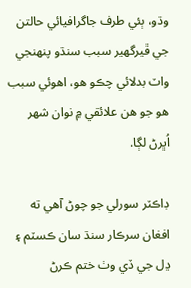وڌو، ٻئي طرف جاگرافيائي حالتن جي ڦيرگهير سبب سنڌو پنھنجي واٽ بدلائي چڪو هو، اهوئي سبب هو جو هن علائقي ۾ نوان شھر اُڀرڻ لڳا.

ڊاڪٽر سورلي جو چوڻ آهي ته افغان سرڪار سنڌ سان ڪسٽم ۽ ڍل جي ڏي وٺ ختم ڪرڻ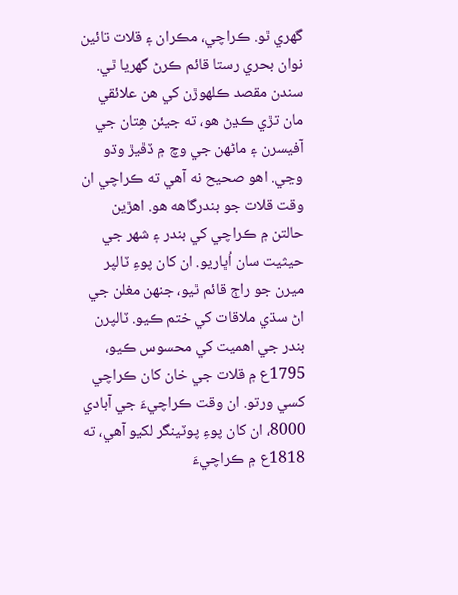گهري ٿو. ڪراچي، مڪران ۽ قلات تائين نوان بحري رستا قائم ڪرڻ گهريا ٿي. سندن مقصد ڪلھوڙن کي هن علائقي مان تڙي ڪڍڻ هو، ته جيئن هِتان جي آفيسرن ۽ ماڻھن جي وچ ۾ ڏڦيڙ وڌو وڃي. اهو صحيح نه آهي ته ڪراچي ان وقت قلات جو بندرگاهه هو. اهڙين حالتن ۾ ڪراچي کي بندر ۽ شھر جي حيثيت سان اُڀاريو. ان کان پوءِ ٽالپر ميرن جو راڄ قائم ٿيو، جنھن مغلن جي اڻ سڌي ملاقات کي ختم ڪيو. ٽالپرن بندر جي اهميت کي محسوس ڪيو، 1795ع ۾ قلات جي خان کان ڪراچي کسي ورتو. ان وقت ڪراچيءَ جي آبادي 8000، ان کان پوءِ پوٽينگر لکيو آهي، ته 1818ع ۾ ڪراچيءَ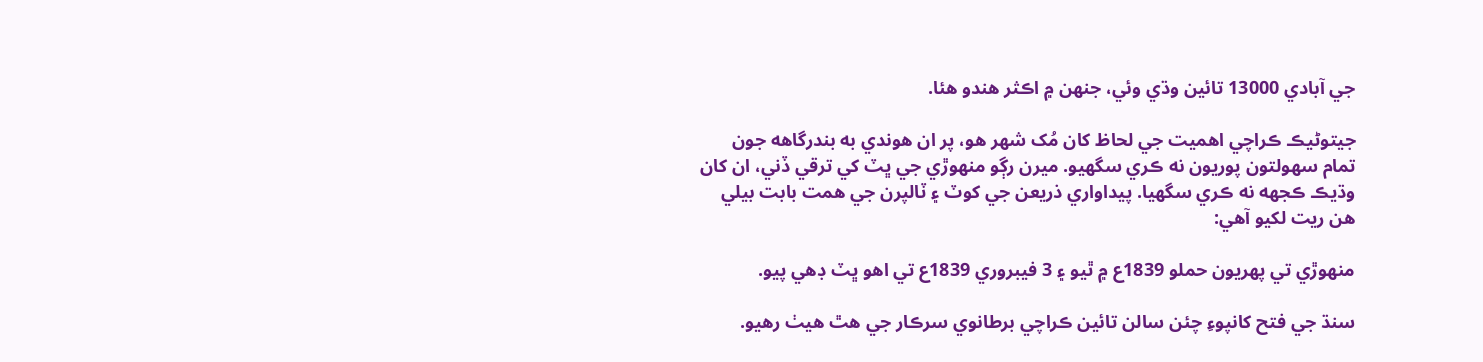جي آبادي 13000 تائين وڌي وئي، جنھن ۾ اڪثر هندو هئا.

جيتوڻيڪ ڪراچي اهميت جي لحاظ کان مُک شھر هو، پر ان هوندي به بندرگاهه جون تمام سھولتون پوريون نه ڪري سگهيو. ميرن رڳو منھوڙي جي ڀٽ کي ترقي ڏني، ان کان وڌيڪ ڪجهه نه ڪري سگهيا. پيداواري ذريعن جي کوٽ ۽ ٽالپرن جي همت بابت بيلي هن ريت لکيو آهي:

منھوڙي تي پھريون حملو 1839ع ۾ ٿيو ۽ 3 فيبروري 1839ع تي اهو ڀٽ ڊهي پيو.

سنڌ جي فتح کانپوءِ چئن سالن تائين ڪراچي برطانوي سرڪار جي هٿ هيٺ رهيو.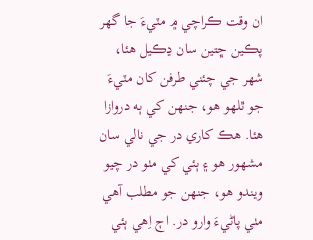ان وقت ڪراچي ۾ مٽيءَ جا گهر پڪين ڇتين سان ڍڪيل هئا، شھر جي چئني طرفن کان مٽيءَ جو ٿلھو هو، جنھن کي ٻه دروازا  هئا. هڪ کاري در جي نالي سان مشھور هو ۽ ٻئي کي مٺو در چيو ويندو هو، جنھن جو مطلب آهي مٺي پاڻيءَ وارو در. اڄ اِهي ٻئي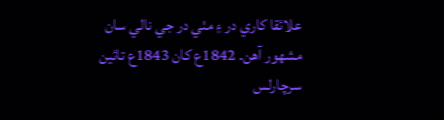علائقا کاري در ۽ مٺي در جي نالي سان مشھور آهن. 1842ع کان 1843ع تائين سرچارلس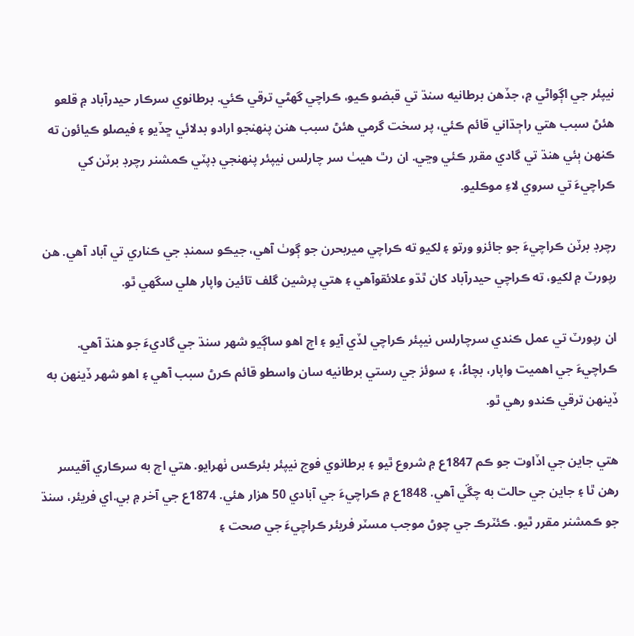نيپئر جي اڳواڻي ۾، جڏهن برطانيه سنڌ تي قبضو ڪيو، ڪراچي گهڻي ترقي ڪئي. برطانوي سرڪار حيدرآباد ۾ قلعو هئڻ سبب هتي راڄڌاني قائم ڪئي، پر سخت گرمي هئڻ سبب هنن پنھنجو ارادو بدلائي ڇڏيو ۽ فيصلو ڪيائون ته ڪنھن ٻئي هنڌ تي گادي مقرر ڪئي وڃي. ان رٿ هيٺ سر چارلس نيپئر پنھنجي ڊپٽي ڪمشنر رچرڊ برٽن کي ڪراچيءَ تي سروي لاءِ موڪليو.

رچرڊ برٽن ڪراچيءَ جو جائزو ورتو ۽ لکيو ته ڪراچي ميربحرن جو ڳوٺ آهي، جيڪو سمنڊ جي ڪناري تي آباد آهي. هن رپورٽ ۾ لکيو، ته ڪراچي حيدرآباد کان ٿڌو علائقوآهي ۽ هتي پرشين گلف تائين واپار هلي سگهي ٿو.

ان رپورٽ تي عمل ڪندي سرچارلس نيپئر ڪراچي لڏي آيو ۽ اڄ اهو ساڳيو شھر سنڌ جي گاديءَ جو هنڌ آهي. ڪراچيءَ جي اهميت واپار، بچاءُ، ۽ سوئز جي رستي برطانيه سان واسطو قائم ڪرڻ سبب آهي ۽ اهو شھر ڏينھن به ڏينھن ترقي ڪندو رهي ٿو.

هتي جاين جي اڏاوت جو ڪم 1847ع ۾ شروع ٿيو ۽ برطانوي فوج نيپئر بئرڪس ٺھرايو. هتي اڄ به سرڪاري آفيسر رهن ٿا ۽ جاين جي حالت به چڱي آهي. 1848ع ۾ ڪراچيءَ جي آبادي 50 هزار هئي. 1874ع جي آخر ۾ بي.اي فريئر، سنڌ جو ڪمشنر مقرر ٿيو. ڪئٽرڪ جي چوڻ موجب مسٽر فريئر ڪراچيءَ جي صحت ۽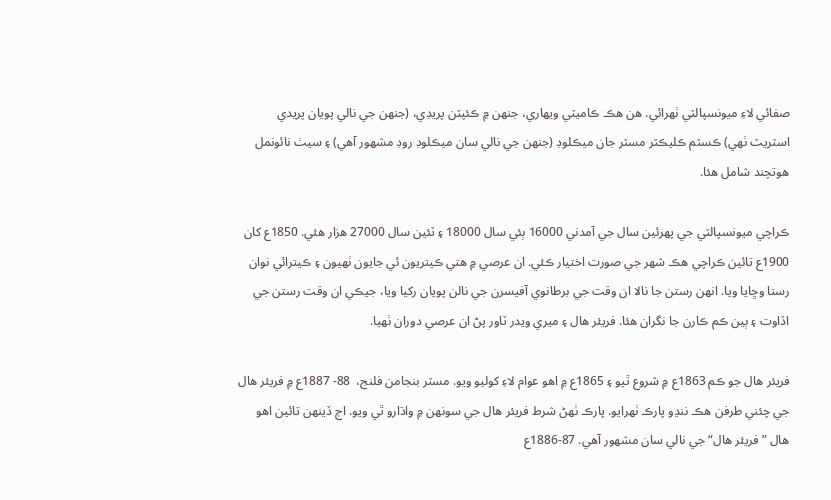صفائي لاءِ ميونسپالٽي ٺھرائي. هن هڪ ڪاميٽي ويھاري، جنھن ۾ ڪئپٽن پريڊي، (جنھن جي نالي پويان پريدي اسٽريٽ ٺھي) ڪسٽم ڪليڪٽر مسٽر جان ميڪلوڊ (جنھن جي نالي سان ميڪلوڊ روڊ مشھور آهي) ۽ سيٺ نائونمل هوتچند شامل هئا.

ڪراچي ميونسپالٽي جي پھرئين سال جي آمدني 16000 ٻئي سال 18000 ۽ ٽئين سال 27000 هزار هئي. 1850ع کان 1900ع تائين ڪراچي هڪ شھر جي صورت اختيار ڪئي. ان عرصي ۾ هتي ڪيتريون ئي جايون ٺھيون ۽ ڪيترائي نوان رستا وڇايا ويا. انھن رستن جا نالا ان وقت جي برطانوي آفيسرن جي نالن پويان رکيا ويا، جيڪي ان وقت رستن جي اڏاوت ۽ ٻين ڪم ڪارن جا نگران هئا. فريئر هال ۽ ميري ويدر ٽاور پڻ ان عرصي دوران ٺھيا.

فريئر هال جو ڪم 1863ع ۾ شروع ٿيو ۽ 1865ع ۾ اهو عوام لاءِ کوليو ويو. مسٽر بنجامن فلنج،  88- 1887ع ۾ فريئر هال جي چئني طرفن هڪ ننڍو پارڪ ٺھرايو. پارڪ ٺھڻ شرط فريئر هال جي سونھن ۾ واڌارو ٿي ويو. اڄ ڏينھن تائين اهو هال ”فريئر هال“ جي نالي سان مشھور آهي. 87-1886ع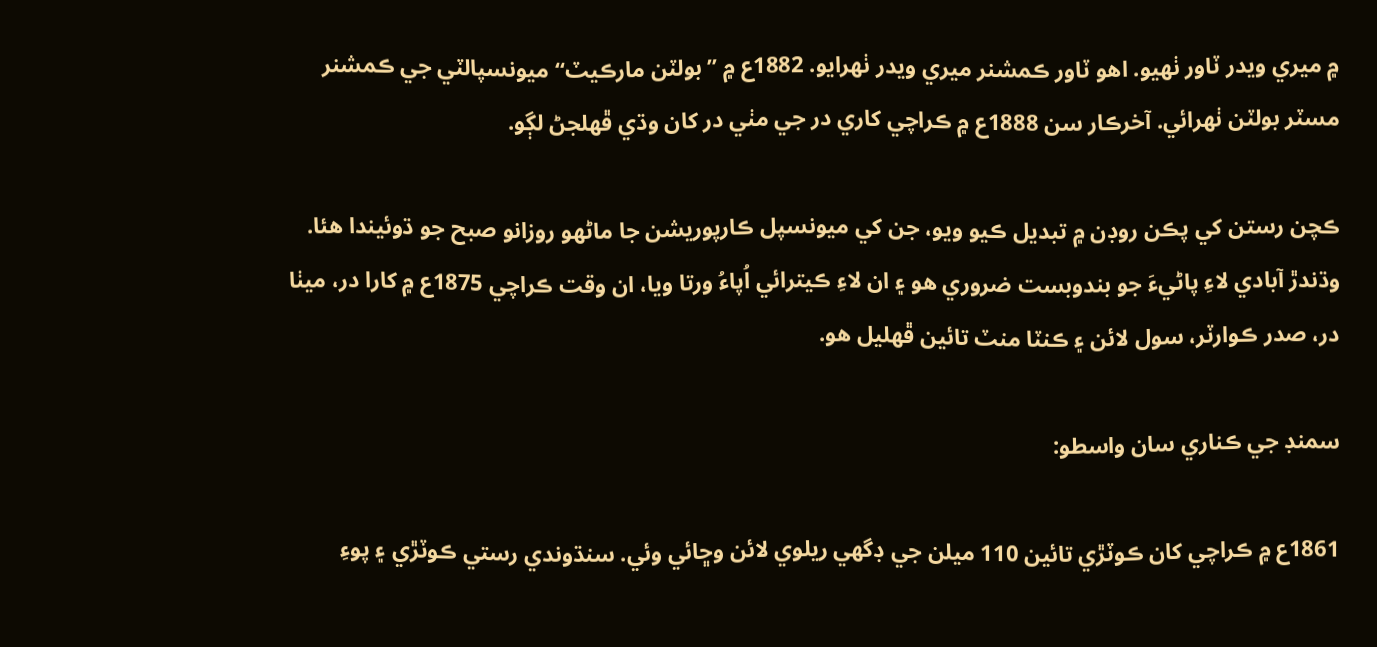۾ ميري ويدر ٽاور ٺھيو. اهو ٽاور ڪمشنر ميري ويدر ٺھرايو. 1882ع ۾ ”بولٽن مارڪيٽ“ ميونسپالٽي جي ڪمشنر مسٽر بولٽن ٺھرائي. آخرڪار سن 1888ع ۾ ڪراچي کاري در جي مٺي در کان وڌي ڦھلجڻ لڳو.

ڪچن رستن کي پڪن روڊن ۾ تبديل ڪيو ويو، جن کي ميونسپل ڪارپوريشن جا ماڻھو روزانو صبح جو ڌوئيندا هئا. وڌندڙ آبادي لاءِ پاڻيءَ جو بندوبست ضروري هو ۽ ان لاءِ ڪيترائي اُپاءُ ورتا ويا، ان وقت ڪراچي 1875ع ۾ کارا در، ميٺا در، صدر ڪوارٽر، سول لائن ۽ ڪنٽا منٽ تائين ڦھليل هو.

سمنڊ جي ڪناري سان واسطو:

1861ع ۾ ڪراچي کان ڪوٽڙي تائين 110 ميلن جي ڊگهي ريلوي لائن وڇائي وئي. سنڌوندي رستي ڪوٽڙي ۽ پوءِ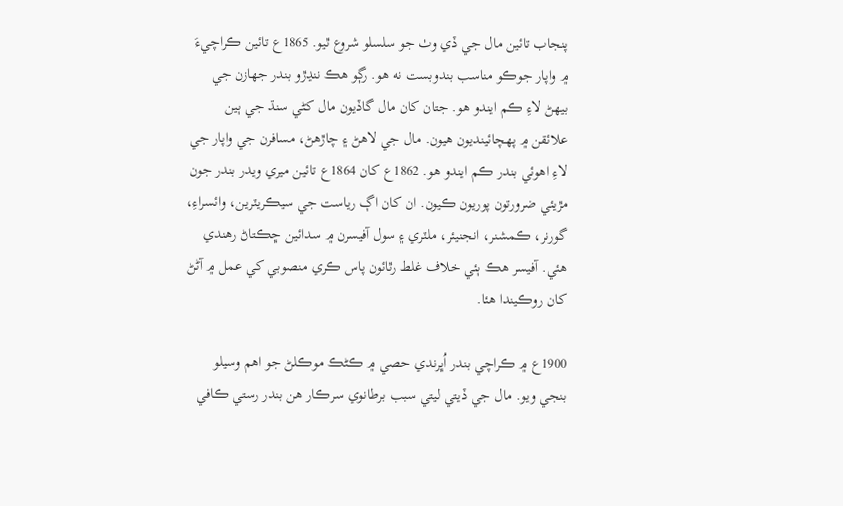پنجاب تائين مال جي ڏي وٺ جو سلسلو شروع ٿيو. 1865ع تائين ڪراچيءَ ۾ واپار جوڪو مناسب بندوبست نه هو. رڳو هڪ ننڍڙو بندر جھازن جي بيھڻ لاءِ ڪم ايندو هو. جتان کان مال گاڏيون مال کڻي سنڌ جي ٻين علائقن ۾ پھچائينديون هيون. مال جي لاهڻ ۽ چاڙهڻ، مسافرن جي واپار جي لاءِ اهوئي بندر ڪم ايندو هو. 1862ع کان 1864ع تائين ميري ويدر بندر جون مڙيئي ضرورتون پوريون ڪيون. ان کان اڳ رياست جي سيڪريٽرين، وائسراءِ، گورنر، ڪمشنر، انجنيئر، ملٽري ۽ سول آفيسرن ۾ سدائين ڇڪتاڻ رهندي هئي. آفيسر هڪ ٻئي خلاف غلط رٿائون پاس ڪري منصوبي کي عمل ۾ آڻڻ کان روڪيندا هئا.

1900ع ۾ ڪراچي بندر اُڀرندي حصي ۾ ڪڻڪ موڪلڻ جو اهم وسيلو بنجي ويو. مال جي ڏيتي ليتي سبب برطانوي سرڪار هن بندر رستي ڪافي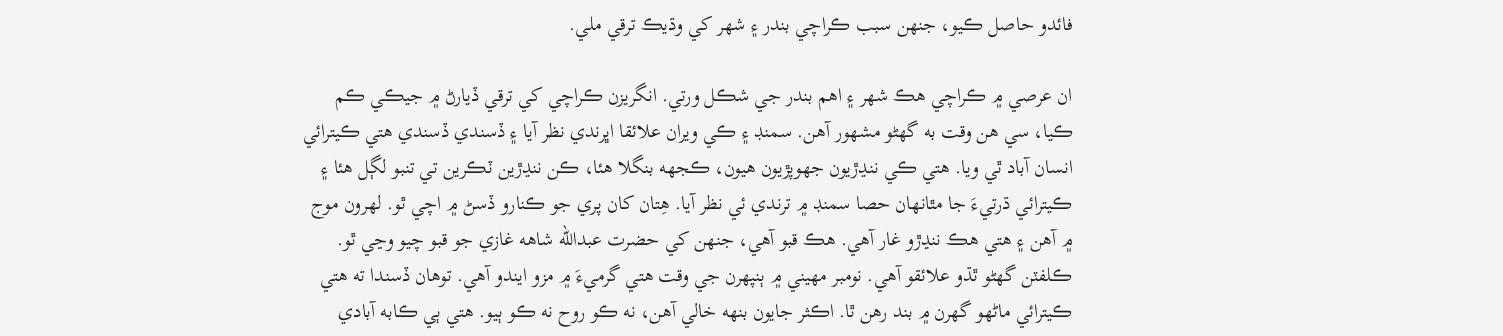فائدو حاصل ڪيو، جنھن سبب ڪراچي بندر ۽ شھر کي وڌيڪ ترقي ملي.

ان عرصي ۾ ڪراچي هڪ شھر ۽ اهم بندر جي شڪل ورتي. انگريزن ڪراچي کي ترقي ڏيارڻ ۾ جيڪي ڪم ڪيا، سي هن وقت به گهڻو مشھور آهن. سمنڊ ۽ ڪي ويران علائقا اڀرندي نظر آيا ۽ ڏسندي ڏسندي هتي ڪيترائي انسان آباد ٿي ويا. هتي ڪي ننڍڙيون جهوپڙيون هيون، ڪجهه بنگلا هئا، ڪن ننڍڙين ٽڪرين تي تنبو لڳل هئا ۽ ڪيترائي ڌرتيءَ جا مٿانھان حصا سمنڊ ۾ ترندي ئي نظر آيا. هِتان کان پري جو ڪنارو ڏسڻ ۾ اچي ٿو. لھرون موج ۾ آهن ۽ هتي هڪ ننڍڙو غار آهي. هڪ قبو آهي، جنھن کي حضرت عبدالله شاهه غازي جو قبو چيو وڃي ٿو. ڪلفٽن گهڻو ٿڌو علائقو آهي. نومبر مھيني ۾ ٻنپھرن جي وقت هتي گرميءَ ۾ مزو ايندو آهي. توهان ڏسندا ته هتي ڪيترائي ماڻھو گهرن ۾ بند رهن ٿا. اڪثر جايون بنھه خالي آهن، نه ڪو روح نه ڪو ٻيو. هتي ٻي ڪابه آبادي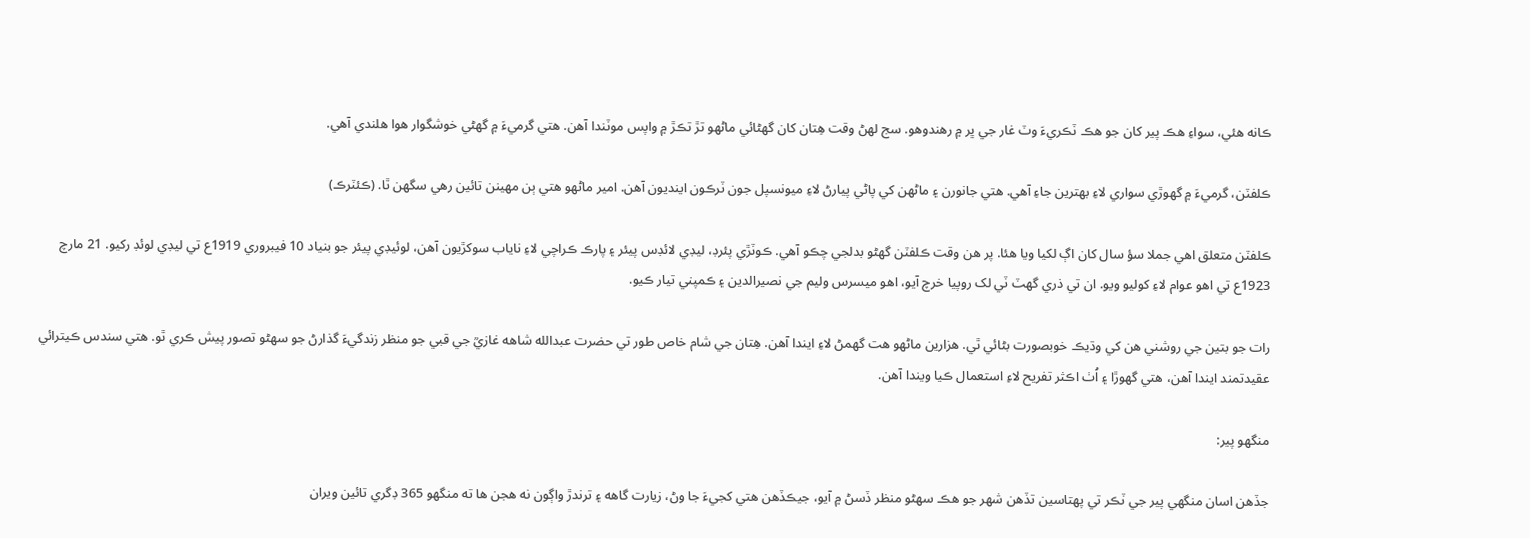ڪانه هئي، سواءِ هڪ پير کان جو هڪ ٽڪريءَ وٽ غار جي ڀر ۾ رهندوهو. سج لھڻ وقت هِتان کان گهڻائي ماڻھو تڙ تڪڙ ۾ واپس موٽندا آهن. هتي گرميءَ ۾ گهڻي خوشگوار هوا هلندي آهي.

ڪلفٽن، گرميءَ ۾ گهوڙي سواري لاءِ بھترين جاءِ آهي. هتي جانورن ۽ ماڻھن کي پاڻي پيارڻ لاءِ ميونسپل جون ٽرڪون اينديون آهن. امير ماڻھو هتي ٻن مھينن تائين رهي سگهن ٿا. (ڪئٽرڪ)

ڪلفٽن متعلق اهي جملا سؤ سال کان اڳ لکيا ويا هئا. پر هن وقت ڪلفٽن گهڻو بدلجي چڪو آهي. ڪوٽڙي پئرڊ، ليڊي لائڊس پيئر ۽ پارڪ ڪراچي لاءِ ناياب سوکڙيون آهن، لوئيڊي پيئر جو بنياد 10 فيبروري 1919ع تي ليڊي لوئڊ رکيو. 21 مارچ 1923ع تي اهو عوام لاءِ کوليو ويو. ان تي ذري گهٽ ٽي لک روپيا خرچ آيو، اهو ميسرس وليم جي نصيرالدين ۽ ڪمپني تيار ڪيو.

رات جو بتين جي روشني هن کي وڌيڪ خوبصورت بڻائي ٿي. هزارين ماڻھو هت گهمڻ لاءِ ايندا آهن. هِتان جي شام خاص طور تي حضرت عبدالله شاهه غازيؒ جي قبي جو منظر زندگيءَ گذارڻ جو سھڻو تصور پيش ڪري ٿو. هتي سندس ڪيترائي عقيدتمند ايندا آهن، هتي گهوڙا ۽ اُٺ اڪثر تفريح لاءِ استعمال ڪيا ويندا آهن.

منگهو پير:

جڏهن اسان منگهي پير جي ٽڪر تي پھتاسين تڏهن شھر جو هڪ سھڻو منظر ڏسڻ ۾ آيو، جيڪڏهن هتي کجيءَ جا وڻ، زيارت گاهه ۽ ترندڙ واڳون نه هجن ها ته منگهو 365 ڊگري تائين ويران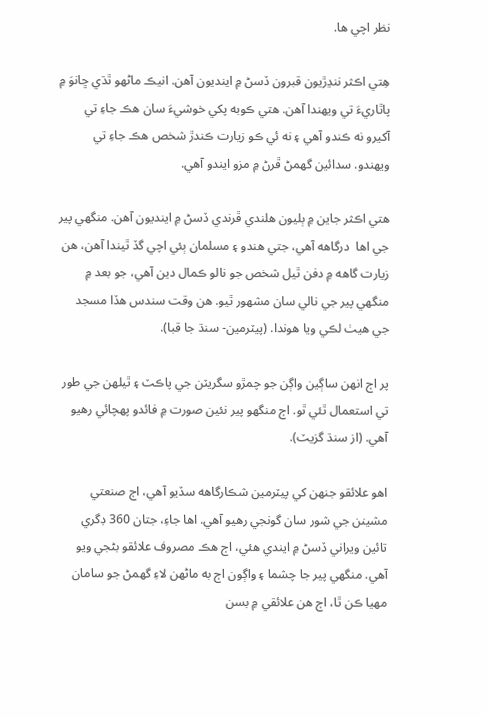نظر اچي ها.

هِتي اڪثر ننڍڙيون قبرون ڏسڻ ۾ اينديون آهن. انيڪ ماڻھو ٿڌي ڇانوَ ۾ پاٿاريءَ تي ويھندا آهن. هتي ڪوبه پکي خوشيءَ سان هڪ جاءِ تي آکيرو نه ڪندو آهي ۽ نه ئي ڪو زيارت ڪندڙ شخص هڪ جاءِ تي ويھندو. سدائين گهمڻ ڦرڻ ۾ مزو ايندو آهي.

هتي اڪثر جاين ۾ ٻليون هلندي ڦرندي ڏسڻ ۾ اينديون آهن. منگهي پير جي اها  درگاهه آهي، جتي هندو ۽ مسلمان ٻئي اچي گڏ ٿيندا آهن، هن زيارت گاهه ۾ دفن ٿيل شخص جو نالو ڪمال دين آهي، جو بعد ۾ منگهي پير جي نالي سان مشھور ٿيو. هن وقت سندس هڏا مسجد جي هيٺ لڪي ويا هوندا. (پيٽرمين- سنڌ جا قبا).

پر اڄ انھن ساڳين واڳن جو چمڙو سگريٽن جي پاڪٽ ۽ ٿيلھن جي طور تي استعمال ٿئي ٿو. اڄ منگهو پير نئين صورت ۾ فائدو پھچائي رهيو آهي. (از سنڌ گزيٽ).

اهو علائقو جنھن کي پيٽرمين شڪارگاهه سڏيو آهي، اڄ صنعتي مشينن جي شور سان گونجي رهيو آهي. اها جاءِ، جتان 360 ڊگري تائين ويراني ڏسڻ ۾ ايندي هئي، اڄ هڪ مصروف علائقو بڻجي ويو آهي. منگهي پير جا چشما ۽ واڳون اڄ به ماڻھن لاءِ گهمڻ جو سامان مھيا ڪن ٿا، اڄ هن علائقي ۾ بسن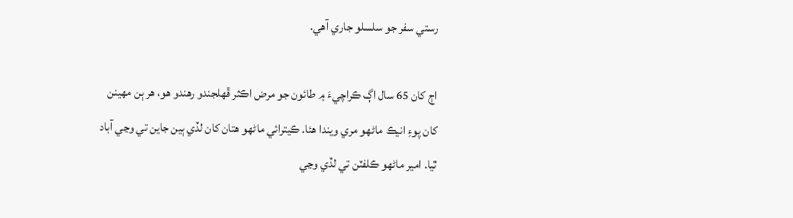رستي سفر جو سلسلو جاري آهي.

اڄ کان 65 سال اڳ ڪراچيءَ ۾ طائون جو مرض اڪثر ڦھلجندو رهندو هو، هر ٻن مھينن کان پوءِ انيڪ ماڻھو مري ويندا هئا. ڪيترائي ماڻھو هتان کان لڏي ٻين جاين تي وڃي آباد ٿيا. امير ماڻھو ڪلفٽن تي لڏي وڃي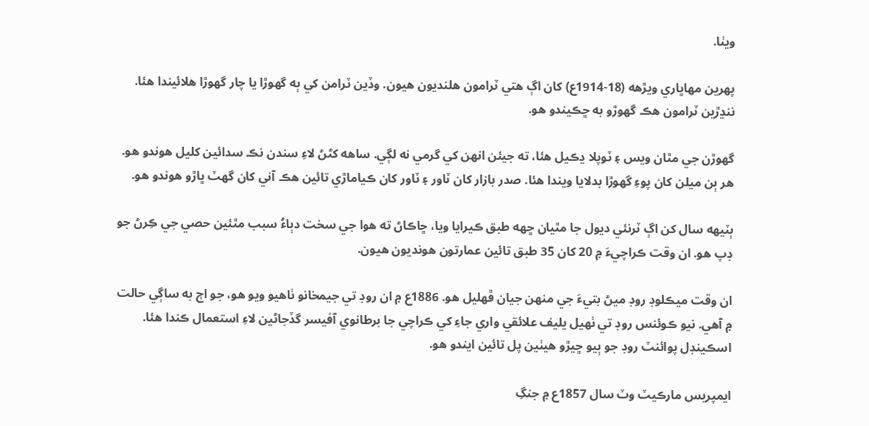ويٺا.

پھرين مھاڀاري ويڙهه (18-1914ع) کان اڳ هتي ٽرامون هلنديون هيون. وڏين ٽرامن کي ٻه گهوڙا يا چار گهوڙا هلائيندا هئا. ننڍڙين ٽرامون هڪ گهوڙو به ڇڪيندو هو.

گهوڙن جي مٿان ويس ۽ ٽوپلا ڍڪيل هئا، ته جيئن انھن کي گرمي نه لڳي. ساهه کڻڻ لاءِ سندن نڪ سدائين کليل هوندو هو. هر ٻن ميلن کان پوءِ گهوڙا بدلايا ويندا هئا. صدر بازار کان ٽاور ۽ ٽاور کان ڪياماڙي تائين هڪ آني کان گهٽ ڀاڙو هوندو هو.

ٻٽيھه سال کن اڳ ٽرنئي ديول جا مٿيان ڇھه طبق ڪيرايا ويا، ڇاڪاڻ ته هوا جي سخت دٻاءُ سبب مٿئين حصي جي ڪِرڻ جو ڊپ هو. ان وقت ڪراچيءَ ۾ 20 کان 35 طبق تائين عمارتون هونديون هيون.

ان وقت ميڪلوڊ روڊ ميڻ بتيءَ جي منھن جيان ڦھليل هو. 1886ع ۾ ان روڊ تي جيمخانو ٺاهيو ويو هو، جو اڄ به ساڳي حالت ۾ آهي. نيو ڪوئنس روڊ تي ٺھيل يليف علائقي واري جاءِ کي ڪراچي جا برطانوي آفيسر گڏجاڻين لاءِ استعمال ڪندا هئا. اسڪينڊل پوائنٽ روڊ جو ٻيو ڇيڙو هيٺين پل تائين ايندو هو.

ايمپريس مارڪيٽ وٽ سال 1857ع ۾ جنگِ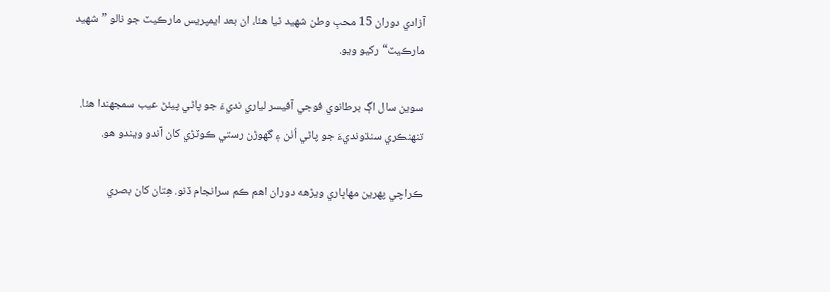آزادي دوران 15 محبِ وطن شھيد ٿيا هئا، ان بعد ايمپريس مارڪيٽ جو نالو ”شھيد مارڪيٽ“ رکيو ويو.

سوين سال اڳ برطانوي فوجي آفيسر لياري نديءَ جو پاڻي پيئڻ عيب سمجهندا هئا. تنھنڪري سنڌونديءَ جو پاڻي اُٺن ۽ گهوڙن رستي ڪوٽڙي کان آندو ويندو هو.

ڪراچي پھرين مھاڀاري ويڙهه دوران اهم ڪم سرانجام ڏنو. هِتان کان بصري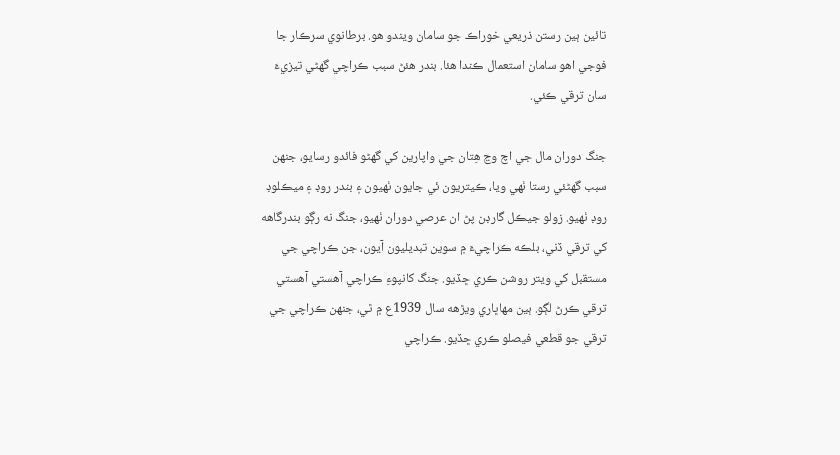تائين ٻين رستن ذريعي خوراڪ جو سامان ويندو هو. برطانوي سرڪار جا فوجي اهو سامان استعمال ڪندا هئا. بندر هئڻ سبب ڪراچي گهڻي تيزيءَ سان ترقي ڪئي.

جنگ دوران مال جي اچ وڃ هِتان جي واپارين کي گهڻو فائدو رسايو، جنھن سبب گهڻئي رستا ٺھي ويا، ڪيتريون ئي جايون ٺھيون ۽ بندر روڊ ۽ ميڪلوڊ روڊ ٺھيو. زولو جيڪل گارڊن پڻ ان عرصي دوران ٺھيو، جنگ نه رڳو بندرگاهه کي ترقي ڏني، بلڪه ڪراچيءَ ۾ سوين تبديليون آيون، جن ڪراچي جي مستقبل کي ويتر روشن ڪري ڇڏيو. جنگ کانپوءِ ڪراچي آهستي آهستي ترقي ڪرڻ لڳو. ٻين مھاڀاري ويڙهه سال 1939ع ۾ ٿي، جنھن ڪراچي جي ترقي جو قطعي فيصلو ڪري ڇڏيو. ڪراچي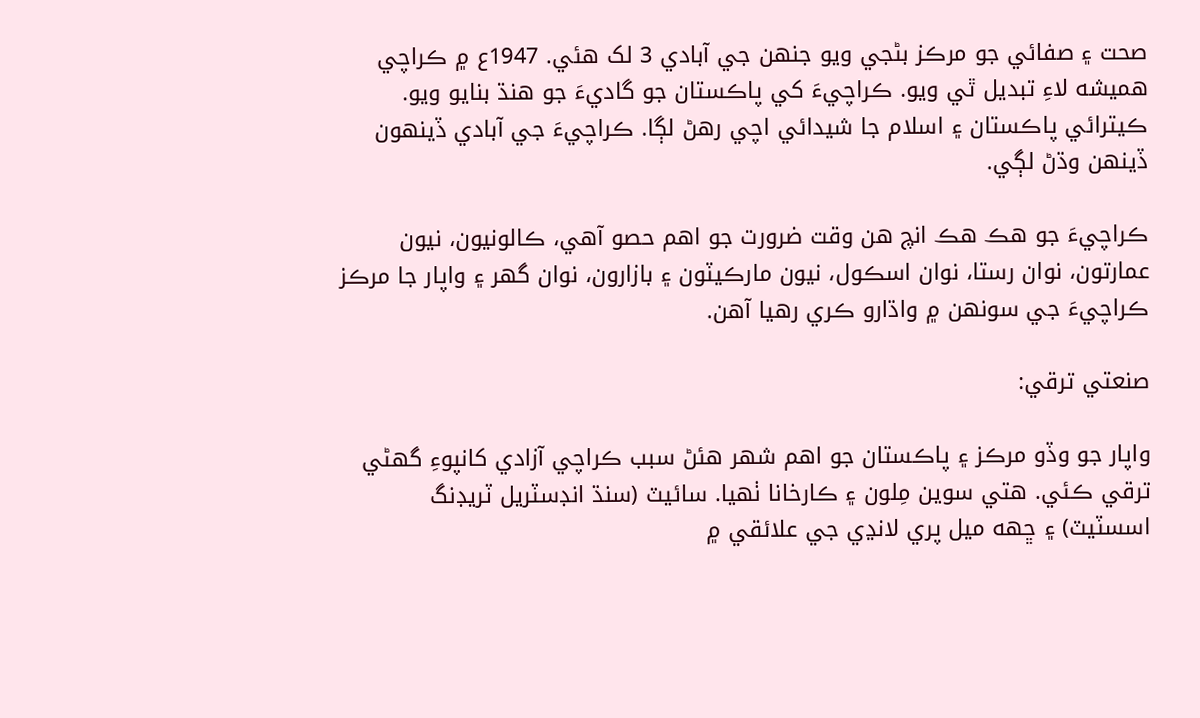صحت ۽ صفائي جو مرڪز بڻجي ويو جنھن جي آبادي 3 لک هئي. 1947ع ۾ ڪراچي هميشه لاءِ تبديل ٿي ويو. ڪراچيءَ کي پاڪستان جو گاديءَ جو هنڌ بنايو ويو. ڪيترائي پاڪستان ۽ اسلام جا شيدائي اچي رهڻ لڳا. ڪراچيءَ جي آبادي ڏينھون ڏينھن وڌڻ لڳي.

ڪراچيءَ جو هڪ هڪ انچ هن وقت ضرورت جو اهم حصو آهي، ڪالونيون، نيون عمارتون، نوان رستا، نوان اسڪول، نيون مارڪيٽون ۽ بازارون، نوان گهر ۽ واپار جا مرڪز ڪراچيءَ جي سونھن ۾ واڌارو ڪري رهيا آهن.

صنعتي ترقي:

واپار جو وڏو مرڪز ۽ پاڪستان جو اهم شھر هئڻ سبب ڪراچي آزادي کانپوءِ گهڻي ترقي ڪئي. هتي سوين مِلون ۽ ڪارخانا ٺھيا. سائيٽ (سنڌ انڊسٽريل ٽريڊنگ اسسٽيٽ) ۽ ڇھه ميل پري لانڍي جي علائقي ۾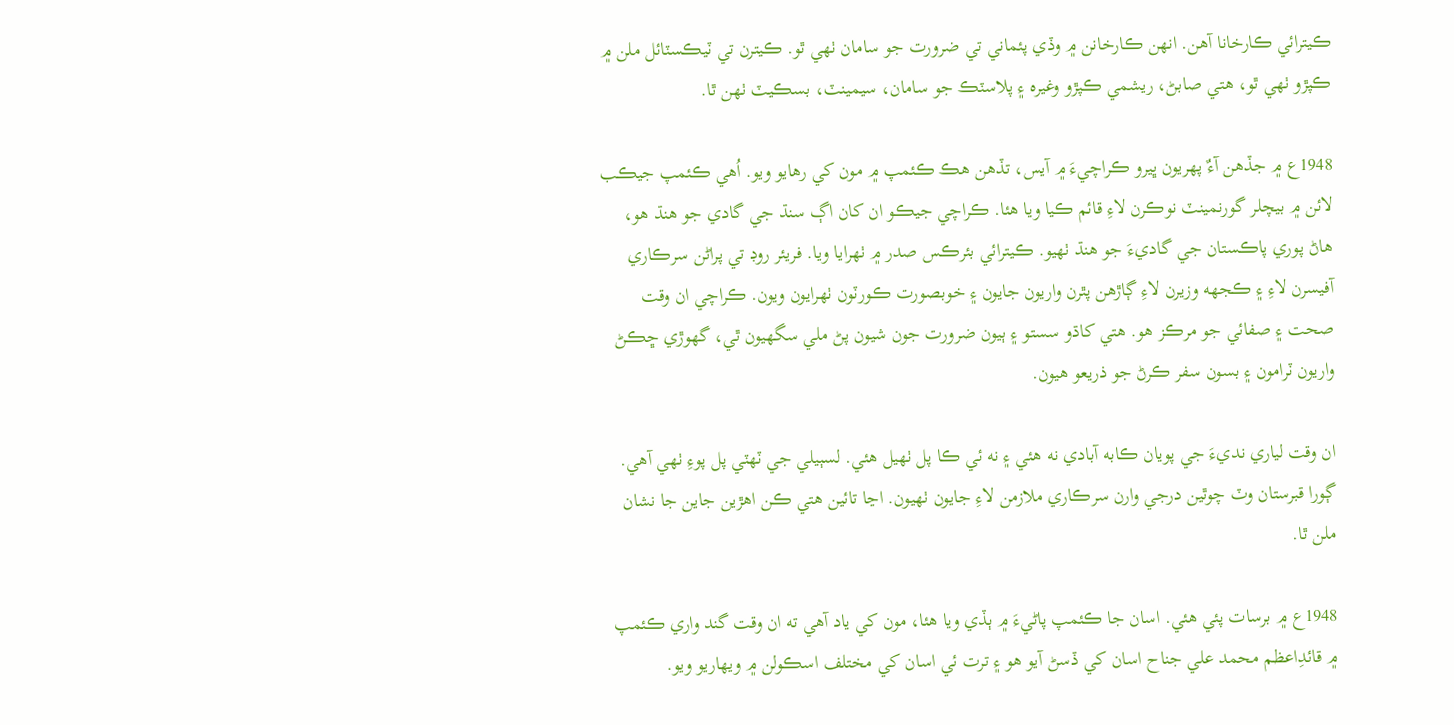ڪيترائي ڪارخانا آهن. انھن ڪارخانن ۾ وڏي پئماني تي ضرورت جو سامان ٺھي ٿو. ڪيترن تي ٽيڪسٽائل ملن ۾ ڪپڙو ٺھي ٿو، هتي صابڻ، ريشمي ڪپڙو وغيره ۽ پلاسٽڪ جو سامان، سيمينٽ، بسڪيٽ ٺھن ٿا.

1948ع ۾ جڏهن آءٌ پھريون ڀيرو ڪراچيءَ ۾ آيس، تڏهن هڪ ڪئمپ ۾ مون کي رهايو ويو. اُهي ڪئمپ جيڪب لائن ۾ بيچلر گورنمينٽ نوڪرن لاءِ قائم ڪيا ويا هئا. ڪراچي جيڪو ان کان اڳ سنڌ جي گادي جو هنڌ هو، هاڻ پوري پاڪستان جي گاديءَ جو هنڌ ٺھيو. ڪيترائي بئرڪس صدر ۾ ٺھرايا ويا. فريئر روڊ تي پراڻن سرڪاري آفيسرن لاءِ ۽ ڪجهه وزيرن لاءِ ڳاڙهن پٿرن واريون جايون ۽ خوبصورت ڪورٽون ٺھرايون ويون. ڪراچي ان وقت صحت ۽ صفائي جو مرڪز هو. هتي کاڌو سستو ۽ ٻيون ضرورت جون شيون پڻ ملي سگهيون ٿي، گهوڙي ڇڪڻ واريون ٽرامون ۽ بسون سفر ڪرڻ جو ذريعو هيون.

ان وقت لياري نديءَ جي پويان ڪابه آبادي نه هئي ۽ نه ئي ڪا پل ٺھيل هئي. لسٻيلي جي ٽھٽي پل پوءِ ٺھي آهي. ڳورا قبرستان وٽ چوٿين درجي وارن سرڪاري ملازمن لاءِ جايون ٺھيون. اڃا تائين هتي ڪن اهڙين جاين جا نشان ملن ٿا.

1948ع ۾ برسات پئي هئي. اسان جا ڪئمپ پاڻيءَ ۾ ٻڏي ويا هئا، مون کي ياد آهي ته ان وقت گند واري ڪئمپ ۾ قائدِاعظم محمد علي جناح اسان کي ڏسڻ آيو هو ۽ ترت ئي اسان کي مختلف اسڪولن ۾ ويھاريو ويو.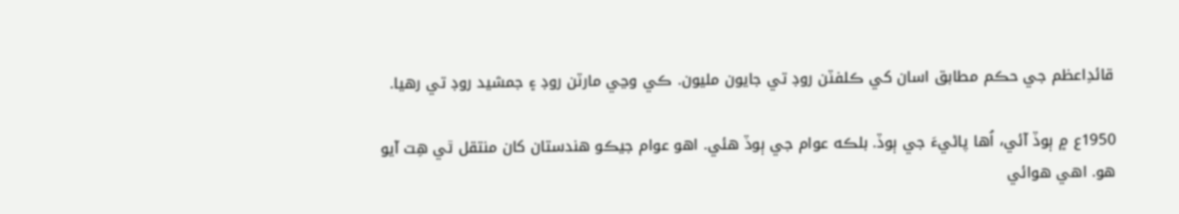قائدِاعظم جي حڪم مطابق اسان کي ڪلفٽن روڊ تي جايون مليون. ڪي وڃي مارٽن روڊ ۽ جمشيد روڊ تي رهيا.

1950ع ۾ ٻوڏ آئي، اُها پاڻيءَ جي ٻوڏ. بلڪه عوام جي ٻوڏ هئي. اهو عوام جيڪو هندستان کان منتقل ٿي هِت آيو هو. اهي هوائي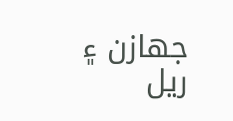جھازن ۽ ريل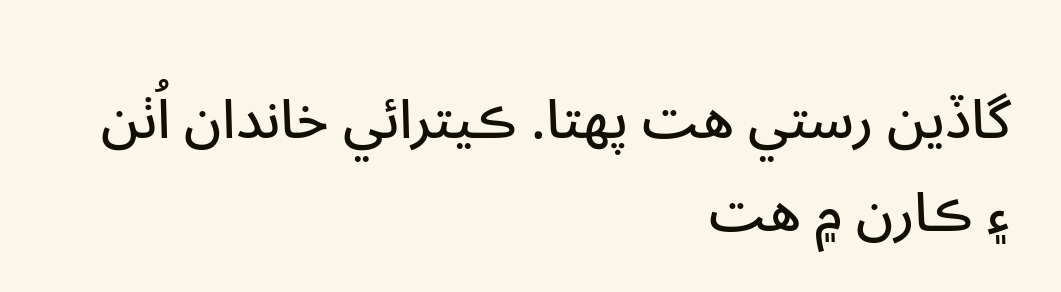گاڏين رستي هت پھتا. ڪيترائي خاندان اُٺن ۽ ڪارن ۾ هت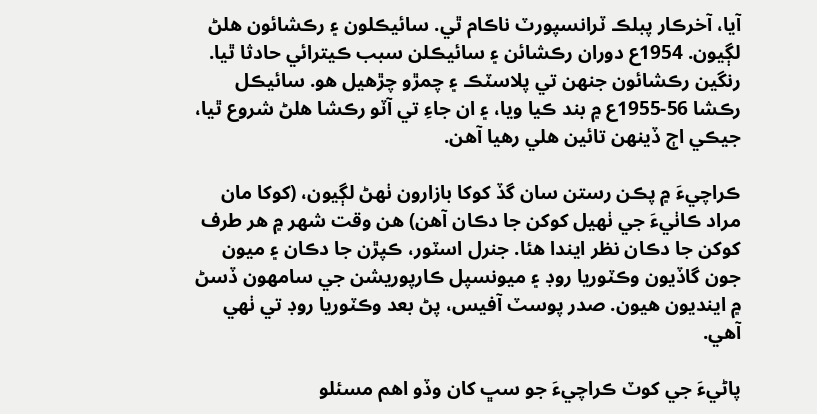آيا، آخرڪار پبلڪ ٽرانسپورٽ ناڪام ٿي. سائيڪلون ۽ رڪشائون هلڻ لڳيون. 1954ع دوران رڪشائن ۽ سائيڪلن سبب ڪيترائي حادثا ٿيا. رنگين رڪشائون جنھن تي پلاسٽڪ ۽ چمڙو چڙهيل هو. سائيڪل رڪشا 56-1955ع ۾ بند ڪيا ويا، ۽ ان جاءِ تي آٽو رڪشا هلڻ شروع ٿيا، جيڪي اڄ ڏينھن تائين هلي رهيا آهن.

ڪراچيءَ ۾ پڪن رستن سان گڏ کوکا بازارون ٺھڻ لڳيون، (کوکا مان مراد ڪاٺيءَ جي ٺھيل کوکن جا دڪان آهن) هن وقت شھر ۾ هر طرف کوکن جا دڪان نظر ايندا هئا. جنرل اسٽور، ڪپڙن جا دڪان ۽ ميون جون گاڏيون وڪٽوريا روڊ ۽ ميونسپل ڪارپوريشن جي سامھون ڏسڻ ۾ اينديون هيون. صدر پوسٽ آفيس، پڻ بعد وڪٽوريا روڊ تي ٺھي آهي.

پاڻيءَ جي کوٽ ڪراچيءَ جو سڀ کان وڏو اهم مسئلو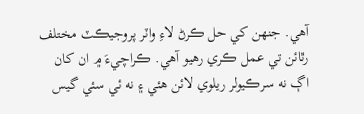آهي. جنھن کي حل ڪرڻ لاءِ واٽر پروجيڪٽ مختلف رٿائن تي عمل ڪري رهيو آهي. ڪراچيءَ ۾ ان کان اڳ نه سرڪيولر ريلوي لائن هئي ۽ نه ئي سئي گيس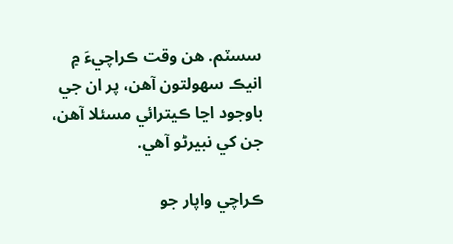سسٽم. هن وقت ڪراچيءَ ۾ انيڪ سھولتون آهن، پر ان جي باوجود اڃا ڪيترائي مسئلا آهن، جن کي نبيرڻو آهي.

ڪراچي واپار جو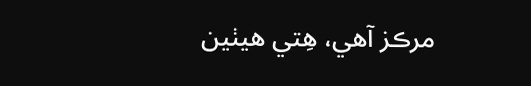مرڪز آهي، هِتي هيٺين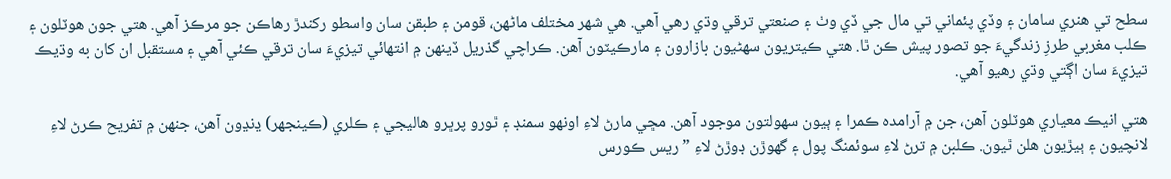سطح تي هنري سامان ۽ وڏي پئماني تي مال جي ڏي وٺ ۽ صنعتي ترقي وڌي رهي آهي. هي شھر مختلف ماڻھن، قومن ۽ طبقن سان واسطو رکندڙ رهاڪن جو مرڪز آهي. هتي جون هوٽلون ۽ ڪلب مغربي طرزِ زندگيءَ جو تصور پيش ڪن ٿا. هتي ڪيتريون سھڻيون بازارون ۽ مارڪيٽون آهن. ڪراچي گذريل ڏينھن ۾ انتھائي تيزيءَ سان ترقي ڪئي آهي ۽ مستقبل ان کان به وڌيڪ تيزيءَ سان اڳتي وڌي رهيو آهي.

هتي انيڪ معياري هوٽلون آهن، جن ۾ آرامده ڪمرا ۽ ٻيون سھولتون موجود آهن. مڇي مارڻ لاءِ اونھو سمنڊ ۽ ٿورو پرڀرو هاليجي ۽ ڪلري (ڪينجهر) ڍنڍون آهن، جنھن ۾ تفريح ڪرڻ لاءِ لانچيون ۽ ٻيڙيون هلن ٿيون. ڪلبن ۾ ترڻ لاءِ سوئمنگ پول ۽ گهوڙن ڊوڙڻ لاءِ ”ريس ڪورس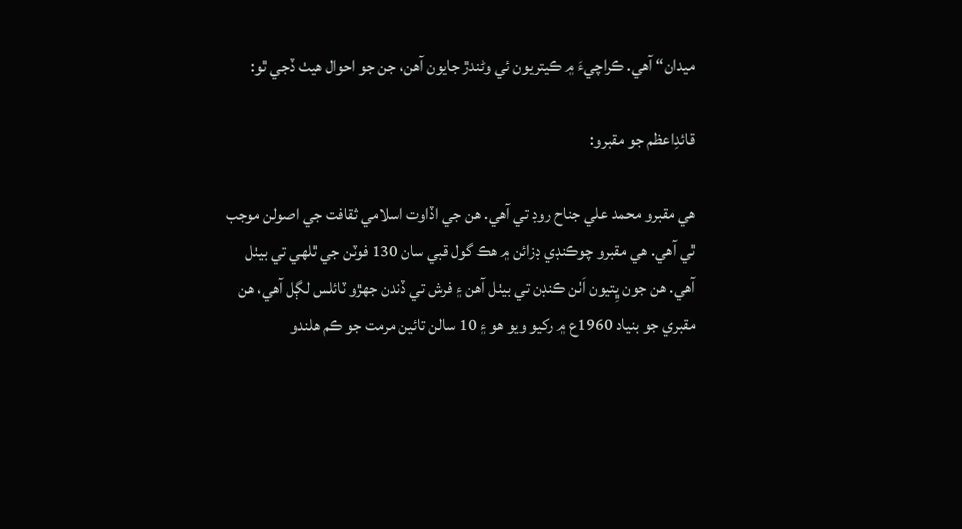ميدان“ آهي. ڪراچيءَ ۾ ڪيتريون ئي وڻندڙ جايون آهن، جن جو احوال هيٺ ڏجي ٿو:

قائدِاعظم جو مقبرو:

هي مقبرو محمد علي جناح روڊ تي آهي. هن جي اڏاوت اسلامي ثقافت جي اصولن موجب ٿي آهي. هي مقبرو چوڪنڊي ڊزائن ۾ هڪ گول قبي سان 130 فوٽن جي ٿلھي تي بيٺل آهي. هن جون ڀِتيون اَٺن ڪنڊن تي بيٺل آهن ۽ فرش تي ڏندن جھڙو ٽائلس لڳل آهي، هن مقبري جو بنياد 1960ع ۾ رکيو ويو هو ۽ 10 سالن تائين مرمت جو ڪم هلندو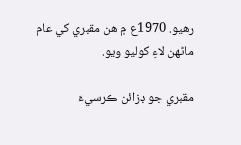رهيو. 1970ع ۾ هن مقبري کي عام ماڻھن لاءِ کوليو ويو.

مقبري جو ڊزائن ڪرسيءَ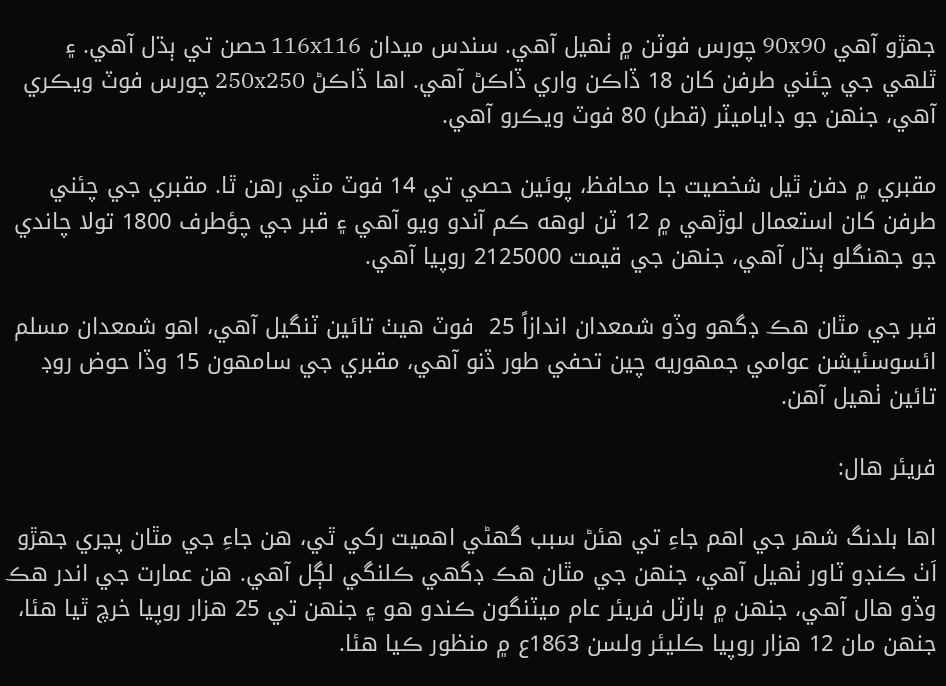جھڙو آهي 90x90 چورس فوٽن ۾ ٺھيل آهي. سندس ميدان 116x116 حصن تي ٻڌل آهي. ۽ ٿلھي جي چئني طرفن کان 18 ڏاڪن واري ڏاڪڻ آهي. اها ڏاڪڻ 250x250 چورس فوٽ ويڪري آهي، جنھن جو ڊاياميٽر (قطر) 80 فوٽ ويڪرو آهي.

مقبري ۾ دفن ٿيل شخصيت جا محافظ، پوئين حصي تي 14 فوٽ مٿي رهن ٿا. مقبري جي چئني طرفن کان استعمال لوڙهي ۾ 12 ٽن لوهه ڪم آندو ويو آهي ۽ قبر جي چؤطرف 1800 تولا چاندي جو جهنگلو ٻڌل آهي، جنھن جي قيمت 2125000 روپيا آهي.

قبر جي مٿان هڪ ڊگهو وڏو شمعدان اندازاً 25  فوٽ هيٺ تائين ٽنگيل آهي، اهو شمعدان مسلم ائسوسئيشن عوامي جمھوريه چين تحفي طور ڏنو آهي، مقبري جي سامھون 15 وڏا حوض روڊ تائين ٺھيل آهن.

فريئر هال:

اها بلدنگ شھر جي اهم جاءِ تي هئڻ سبب گهڻي اهميت رکي ٿي، هن جاءِ جي مٿان پڃري جھڙو اَٺ ڪنڊو ٽاور ٺھيل آهي، جنھن جي مٿان هڪ ڊگهي ڪلنگي لڳل آهي. هن عمارت جي اندر هڪ وڏو هال آهي، جنھن ۾ بارٽل فريئر عام ميٽنگون ڪندو هو ۽ جنھن تي 25 هزار روپيا خرچ ٿيا هئا، جنھن مان 12 هزار روپيا ڪليئر ولسن 1863ع ۾ منظور ڪيا هئا.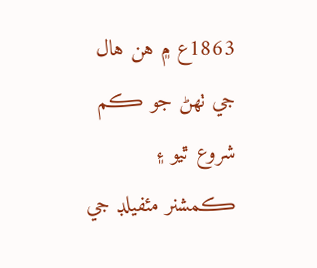1863ع ۾ هن هال جي ٺھڻ جو ڪم شروع ٿيو ۽ ڪمشنر مئفيلڊ جي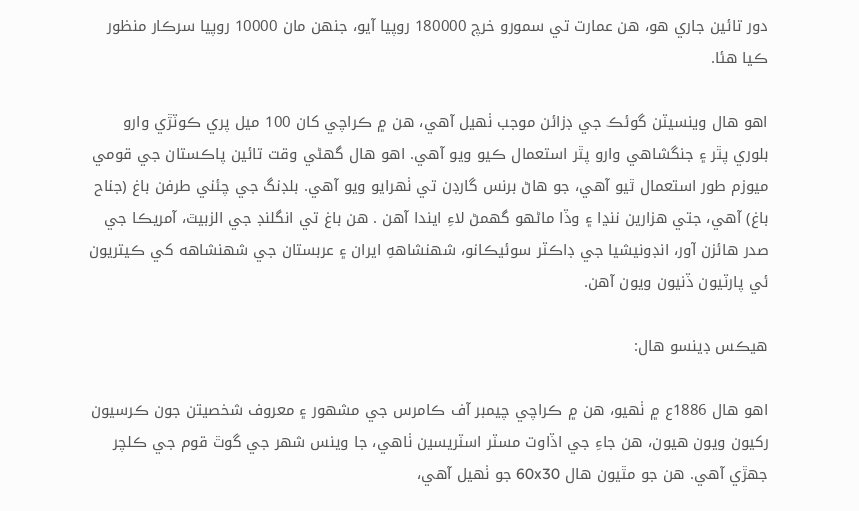دور تائين جاري هو، هن عمارت تي سمورو خرچ 180000 روپيا آيو، جنھن مان 10000 روپيا سرڪار منظور ڪيا هئا.

اهو هال وينسيٽن گوئڪ جي ڊزائن موجب ٺھيل آهي، هن ۾ ڪراچي کان 100 ميل پري ڪوٽڙي وارو بلوري پٿر ۽ جنگشاهي وارو پٿر استعمال ڪيو ويو آهي. اهو هال گهڻي وقت تائين پاڪستان جي قومي ميوزم طور استعمال ٿيو آهي، جو هاڻ برنس گارڊن تي ٺھرايو ويو آهي. بلڊنگ جي چئني طرفن باغ (جناح باغ) آهي، جتي هزارين ننڍا ۽ وڏا ماڻھو گهمڻ لاءِ ايندا آهن . هن باغ تي انگلنڊ جي الزبيٿ، آمريڪا جي صدر هائزن آور، انڊونيشيا جي ڊاڪٽر سوئيڪانو، شھنشاههِ ايران ۽ عربستان جي شھنشاهه کي ڪيتريون ئي پارٽيون ڏنيون ويون آهن.

هيڪس ڊينسو هال:

اهو هال 1886ع ۾ ٺھيو، هن ۾ ڪراچي چيمبر آف ڪامرس جي مشھور ۽ معروف شخصيتن جون ڪرسيون رکيون ويون هيون، هن جاءِ جي اڏاوت مسٽر اسٽريسين ٺاهي، جا وينس شھر جي گوٿ قوم جي ڪلچر جھڙي آهي. هن جو مٿيون هال 60x30 جو ٺھيل آهي،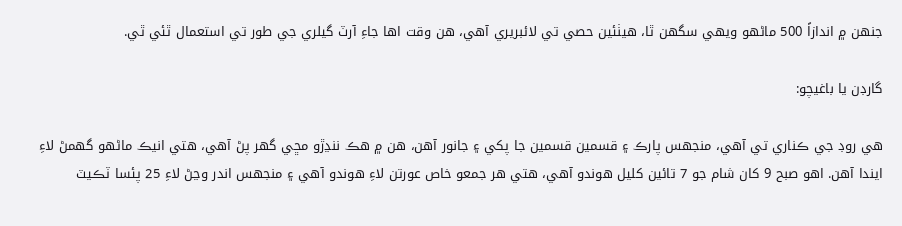جنھن ۾ اندازاً 500 ماڻھو ويھي سگهن ٿا، هيٺئين حصي تي لائبريري آهي، هن وقت اها جاءِ آرٽ گيلري جي طور تي استعمال ٿئي ٿي.

گارڊن يا باغيچو:

هي روڊ جي ڪناري تي آهي، منجهس پارڪ ۽ قسمين قسمين جا پکي ۽ جانور آهن، هن ۾ هڪ ننڍڙو مڇي گهر پڻ آهي، هتي انيڪ ماڻھو گهمڻ لاءِ ايندا آهن. اهو صبح 9 کان شام جو 7 تائين کليل هوندو آهي، هتي هر جمعو خاص عورتن لاءِ هوندو آهي ۽ منجهس اندر وڃڻ لاءِ 25 پئسا ٽڪيٽ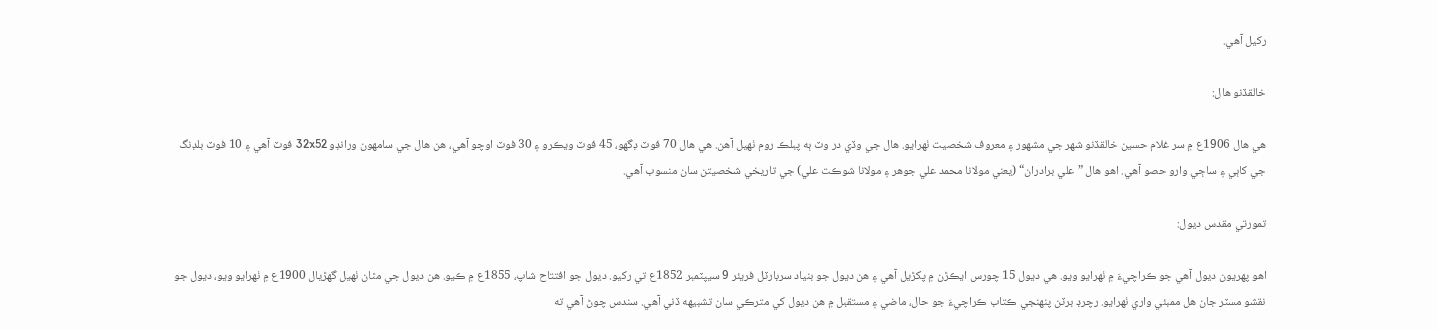رکيل آهي.

خالقڏنو هال:

هي هال 1906ع ۾ سر غلام حسين خالقڏنو شھر جي مشھور ۽ معروف شخصيت ٺھرايو. هال جي وڏي در وٽ ٻه پبلڪ روم ٺھيل آهن. هي هال 70 فوٽ ڊگهو، 45 فوٽ ويڪرو ۽ 30 فوٽ اوچو آهي، هن هال جي سامھون ورانڊو 32x52 فوٽ آهي ۽ 10 فوٽ بلڊنگ جي کاٻي ۽ ساڄي وارو حصو آهي. اهو هال ”علي برادران“ (يعني مولانا محمد علي جوهر ۽ مولانا شوڪت علي) جي تاريخي شخصيتن سان منسوب آهي.

تمورتي مقدس ديول:

اهو پھريون ديول آهي جو ڪراچيءَ ۾ ٺھرايو ويو. هي ديول 15 چورس ايڪڙن ۾ پکڙيل آهي ۽ هن ديول جو بنياد سربارٽل فريئر 9 سيپٽمبر 1852ع تي رکيو. ديول جو افتتاح شاپ، 1855ع ۾ ڪيو. هن ديول جي مٿان ٺھيل گهڙيال 1900ع ۾ ٺھرايو ويو، ديول جو نقشو مسٽر جان هل ممبئي واري ٺھرايو. رچرڊ برٽن پنھنجي ڪتاب ڪراچيءَ جو حال، ماضي ۽ مستقبل ۾ هن ديول کي مترڪي سان تشبيھه ڏني آهي. سندس چوڻ آهي ته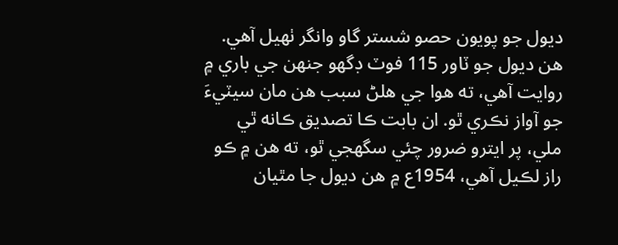ديول جو پويون حصو شستر گاو وانگر ٺھيل آهي. هن ديول جو ٽاور 115 فوٽ ڊگهو جنھن جي باري ۾ روايت آهي، ته هوا جي هلڻ سبب هن مان سيٽيءَ جو آواز نڪري ٿو. ان بابت ڪا تصديق ڪانه ٿي ملي، پر ايترو ضرور چئي سگهجي ٿو، ته هن ۾ ڪو راز لڪيل آهي، 1954ع ۾ هن ديول جا مٿيان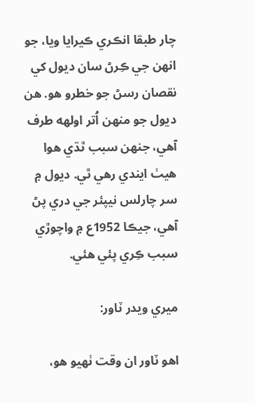چار طبقا انڪري ڪيرايا ويا، جو انھن جي ڪِرڻ سان ديول کي نقصان رسڻ جو خطرو هو. هن ديول جو منھن اُتر اولھه طرف آهي، جنھن سبب ٿڌي هوا هيٺ ايندي رهي ٿي. ديول ۾ سر چارلس نيپئر جي دري پڻ آهي، جيڪا 1952ع ۾ واچوڙي سبب ڪِري پئي هئي.

ميري ويدر ٽاور:

اهو ٽاور ان وقت ٺھيو هو،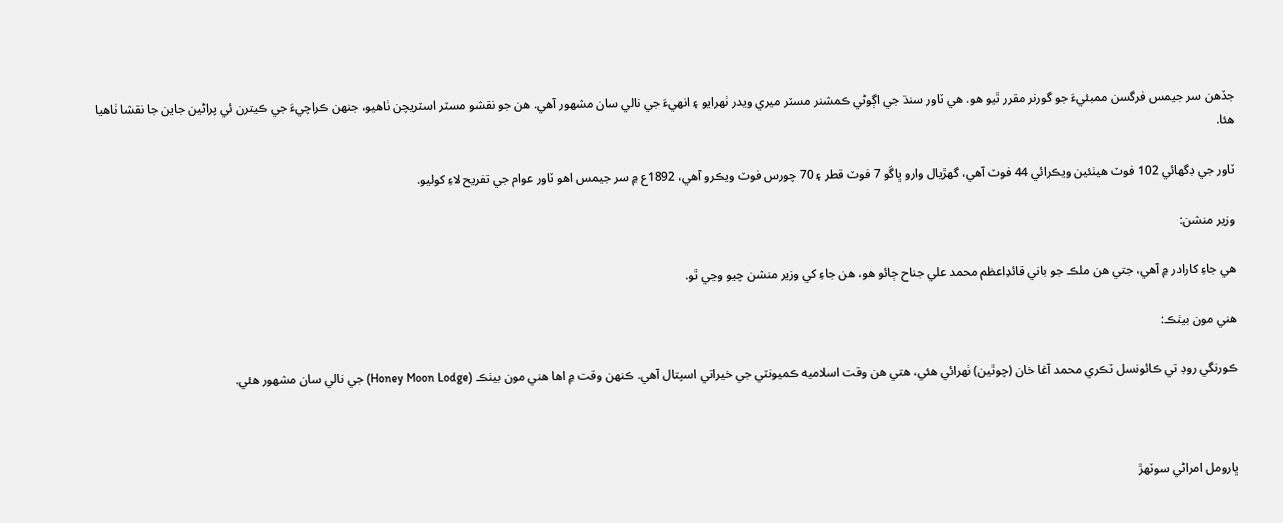جڏهن سر جيمس فرگسن ممبئيءَ جو گورنر مقرر ٿيو هو. هي ٽاور سنڌ جي اڳوڻي ڪمشنر مسٽر ميري ويدر ٺھرايو ۽ انھيءَ جي نالي سان مشھور آهي. هن جو نقشو مسٽر اسٽريچن ٺاهيو، جنھن ڪراچيءَ جي ڪيترن ئي پراڻين جاين جا نقشا ٺاهيا هئا.

ٽاور جي ڊگهائي 102 فوٽ هيٺئين ويڪرائي 44 فوٽ آهي، گهڙيال وارو ڀاڱو 7 فوٽ قطر ۽ 70 چورس فوٽ ويڪرو آهي، 1892ع ۾ سر جيمس اهو ٽاور عوام جي تفريح لاءِ کوليو.

وزير منشن:

هي جاءِ کارادر ۾ آهي، جتي هن ملڪ جو باني قائدِاعظم محمد علي جناح ڄائو هو، هن جاءِ کي وزير منشن چيو وڃي ٿو.

هني مون بيٺڪ:

ڪورنگي روڊ تي ڪائونسل ٽڪري محمد آغا خان (چوٿين) ٺھرائي هئي، هتي هن وقت اسلاميه ڪميونٽي جي خيراتي اسپتال آهي. ڪنھن وقت ۾ اها هني مون بيٺڪ (Honey Moon Lodge) جي نالي سان مشھور هئي.



ڀارومل امراڻي سوٽهڙ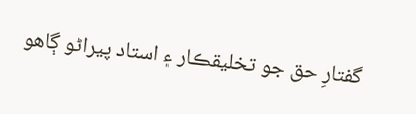گفتارِ حق جو تخليقڪار ۽ استاد پيراڻو ڳاهو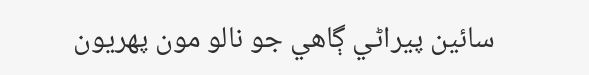سائين پيراڻي ڳاهي جو نالو مون پھريون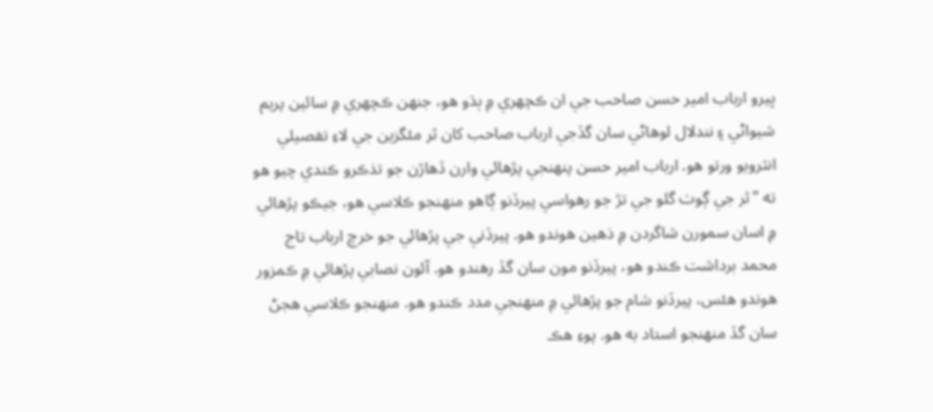ڀيرو ارباب امير حسن صاحب جي ان ڪچھري ۾ ٻڌو هو، جنھن ڪچھري ۾ سائين پريم شيواڻي ۽ نندلال لوهاڻي سان گڏجي ارباب صاحب کان ٿر مئگزين جي لاءِ تفصيلي انٽرويو ورتو هو. ارباب امير حسن پنھنجي پڙهائي وارن ڏهاڙن جو تذڪرو ڪندي چيو هو ته ”ٿر جي ڳوٺ گلو جي تڙ جو رهواسي پيرڏنو ڳاهو منھنجو ڪلاسي هو، جيڪو پڙهائي ۾ اسان سمورن شاگردن ۾ ذهين هوندو هو. پيرڏني جي پڙهائي جو خرچ ارباب تاج محمد برداشت ڪندو هو، پيرڏنو مون سان گڏ رهندو هو. آئون نصابي پڙهائي ۾ ڪمزور هوندو هئس، پيرڏنو شام جو پڙهائي ۾ منھنجي مدد ڪندو هو. منھنجو ڪلاسي هجڻ سان گڏ منھنجو استاد به هو. پوءِ هڪ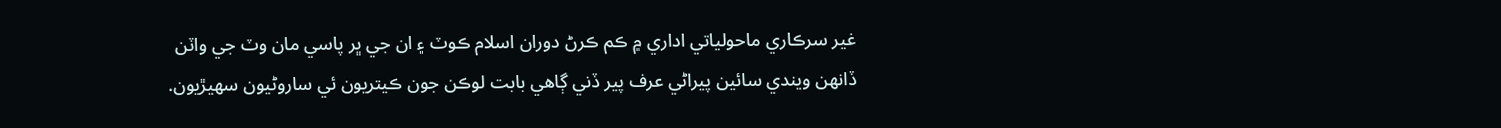غير سرڪاري ماحولياتي اداري ۾ ڪم ڪرڻ دوران اسلام ڪوٽ ۽ ان جي ڀر پاسي مان وٽ جي واٽن ڏانھن ويندي سائين پيراڻي عرف پير ڏني ڳاهي بابت لوڪن جون ڪيتريون ئي ساروڻيون سھيڙيون.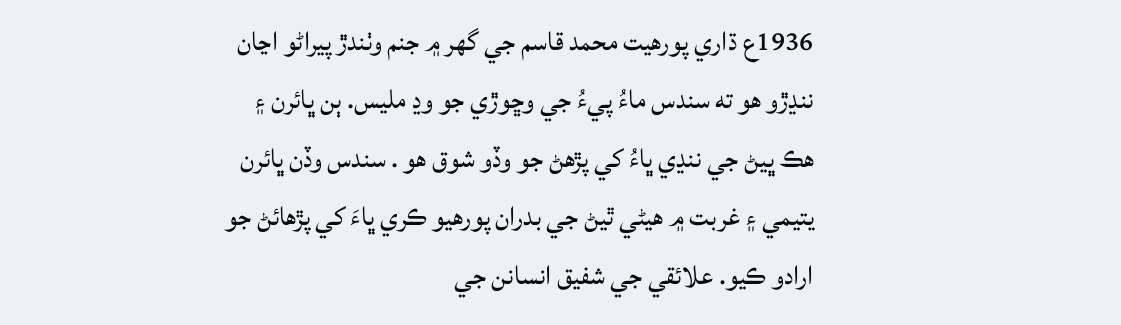1936ع ڌاري پورهيت محمد قاسم جي گهر ۾ جنم وٺندڙ پيراڻو اڃان ننڍڙو هو ته سندس ماءُ پيءُ جي وڇوڙي جو وڍ مليس. ٻن ڀائرن ۽ هڪ ڀيڻ جي ننڍي ڀاءُ کي پڙهڻ جو وڏو شوق هو . سندس وڏن ڀائرن يتيمي ۽ غربت ۾ هيڻي ٿيڻ جي بدران پورهيو ڪري ڀاءَ کي پڙهائڻ جو ارادو ڪيو. علائقي جي شفيق انسانن جي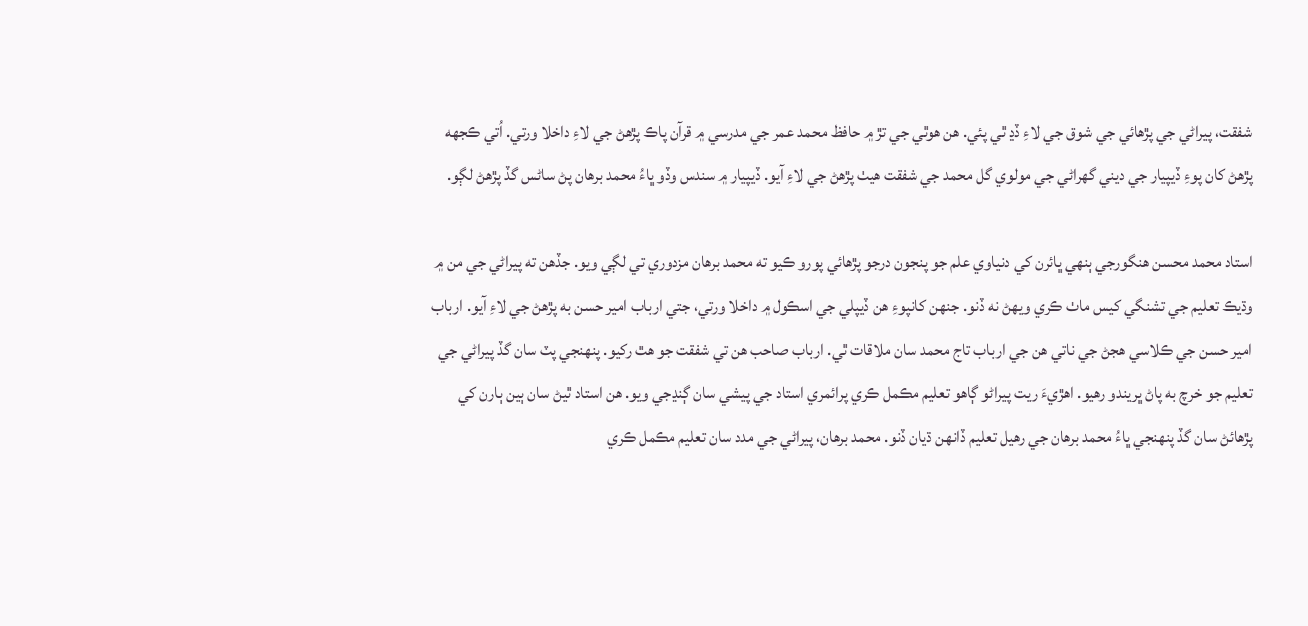شفقت، پيراڻي جي پڙهائي جي شوق جي لاءِ ڏڍ ٿي پئي. هن هوٿي جي تڙ ۾ حافظ محمد عمر جي مدرسي ۾ قرآن پاڪ پڙهڻ جي لاءِ داخلا ورتي. اُتي ڪجهه پڙهڻ کان پوءِ ڏيپيار جي ديني گهراڻي جي مولوي گل محمد جي شفقت هيٺ پڙهڻ جي لاءِ آيو. ڏيپيار ۾ سندس وڏو ڀاءُ محمد برهان پڻ ساڻس گڏ پڙهڻ لڳو.

استاد محمد محسن هنگورجي ٻنھي ڀائرن کي دنياوي علم جو پنجون درجو پڙهائي پورو ڪيو ته محمد برهان مزدوري تي لڳي ويو. جڏهن ته پيراڻي جي من ۾ وڌيڪ تعليم جي تشنگي کيس ماٺ ڪري ويھڻ نه ڏنو. جنھن کانپوءِ هن ڏيپلي جي اسڪول ۾ داخلا ورتي، جتي ارباب امير حسن به پڙهڻ جي لاءِ آيو. ارباب امير حسن جي ڪلاسي هجڻ جي ناتي هن جي ارباب تاج محمد سان ملاقات ٿي. ارباب صاحب هن تي شفقت جو هٿ رکيو. پنھنجي پٽ سان گڏ پيراڻي جي تعليم جو خرچ به پاڻ ڀريندو رهيو. اهڙيءَ ريت پيراڻو ڳاهو تعليم مڪمل ڪري پرائمري استاد جي پيشي سان ڳنڍجي ويو. هن استاد ٿيڻ سان ٻين ٻارن کي پڙهائڻ سان گڏ پنھنجي ڀاءُ محمد برهان جي رهيل تعليم ڏانھن ڌيان ڏنو. محمد برهان، پيراڻي جي مدد سان تعليم مڪمل ڪري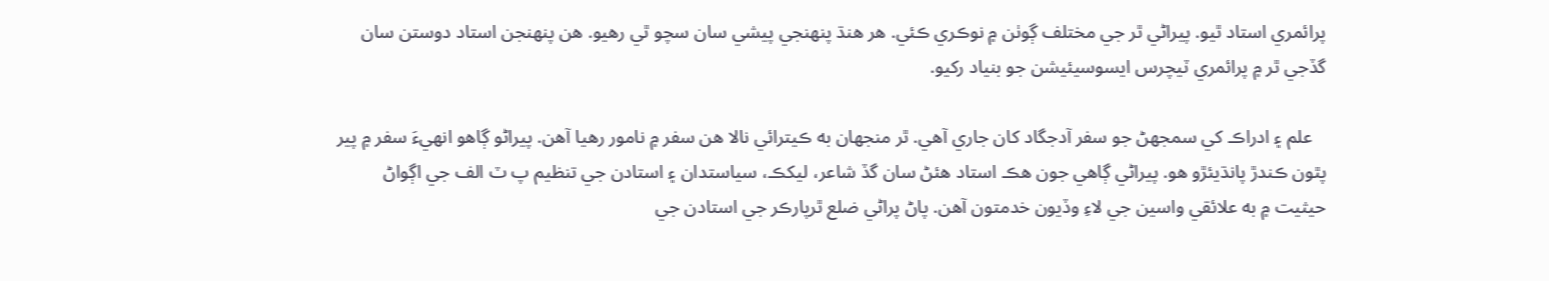پرائمري استاد ٿيو. پيراڻي ٿر جي مختلف ڳوٺن ۾ نوڪري ڪئي. هر هنڌ پنھنجي پيشي سان سچو ٿي رهيو. هن پنھنجن استاد دوستن سان گڏجي ٿر ۾ پرائمري ٽيچرس ايسوسيئيشن جو بنياد رکيو.

   علم ۽ ادراڪ کي سمجهڻ جو سفر آدجگاد کان جاري آهي. ٿر منجهان به ڪيترائي نالا هن سفر ۾ نامور رهيا آهن. پيراڻو ڳاهو انھيءَ سفر ۾ پير پٿون ڪندڙ پانڌيئڙو هو. پيراڻي ڳاهي جون هڪ استاد هئڻ سان گڏ شاعر، ليکڪ، سياستدان ۽ استادن جي تنظيم پ ٽ الف جي اڳواڻ حيثيت ۾ به علائقي واسين جي لاءِ وڏيون خدمتون آهن. پاڻ پراڻي ضلع ٿرپارڪر جي استادن جي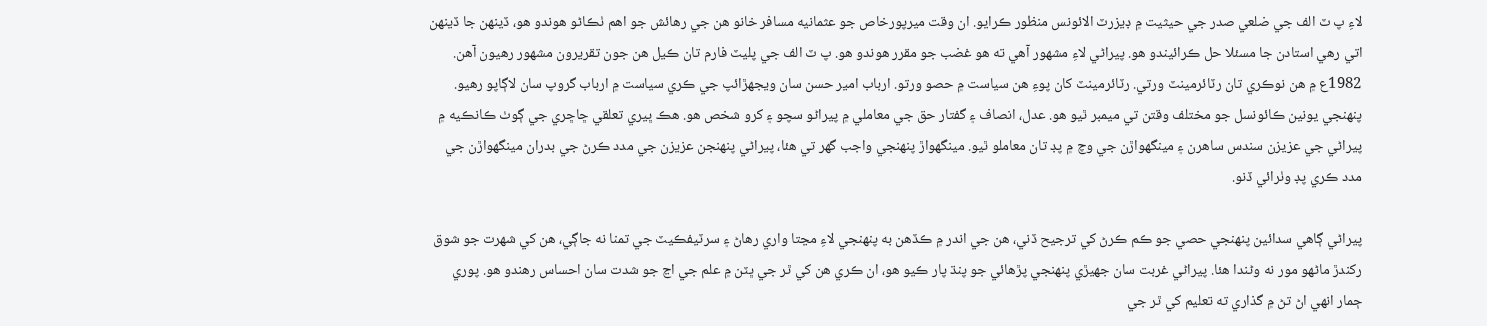لاءِ پ ٽ الف جي ضلعي صدر جي حيثيت ۾ ڊيزرٽ الائونس منظور ڪرايو. ان وقت ميرپورخاص جو عثمانيه مسافر خانو هن جي رهائش جو اهم ٺڪاڻو هوندو هو، ڏينھن جا ڏينھن اتي رهي استادن جا مسئلا حل ڪرائيندو هو. پيراڻي لاءِ مشھور آهي ته هو غضب جو مقرر هوندو هو. پ ٽ الف جي پليٽ فارم تان ڪيل هن جون تقريرون مشھور رهيون آهن. 1982ع ۾ هن نوڪري تان رٽائرمينٽ ورتي. رٽائرمينٽ کان پوءِ هن سياست ۾ حصو ورتو. ارباب امير حسن سان ويجهڙائپ جي ڪري سياست ۾ ارباب گروپ سان لاڳاپو رهيو. پنھنجي يونين ڪائونسل جو مختلف وقتن تي ميمبر ٿيو هو. عدل، انصاف ۽ گفتار حق جي معاملي ۾ پيراڻو سچو ۽ کرو شخص هو. هڪ ڀيري تعلقي ڇاڇري جي ڳوٺ ڪانڪيه ۾ پيراڻي جي عزيزن سندس ساهرن ۽ مينگهواڙن جي وچ ۾ پڊ تان معاملو ٿيو. مينگهواڙ پنھنجي واجب گهر تي هئا، پيراڻي پنھنجن عزيزن جي مدد ڪرڻ جي بدران مينگهواڙن جي مدد ڪري پڊ وٺرائي ڏنو.

پيراڻي ڳاهي سدائين پنھنجي حصي جو ڪم ڪرڻ کي ترجيح ڏني، هن جي اندر ۾ ڪڏهن به پنھنجي لاءِ مڃتا واري رهاڻ ۽ سرٽيفڪيٽ جي تمنا نه جاڳي، هن کي شهرت جو شوق رکندڙ ماڻھو مور نه وڻندا هئا. پيراڻي غربت سان جهيڙي پنھنجي پڙهائي جو پنڌ پار ڪيو هو، ان ڪري هن کي ٿر جي ڀٽن ۾ علم جي اڃ جو شدت سان احساس رهندو هو. پوري ڄمار انهي اڻ تڻ ۾ گذاري ته تعليم کي ٿر جي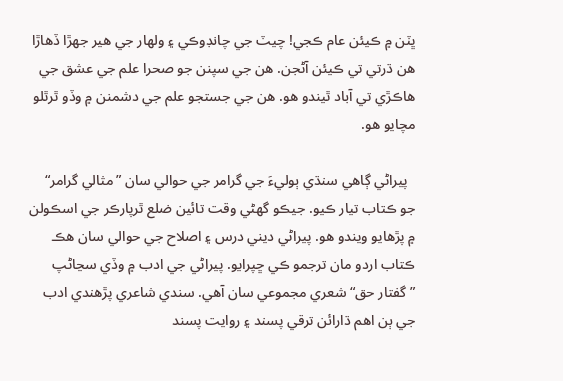ڀٽن ۾ ڪيئن عام ڪجي! چيٽ جي چانڊوڪي ۽ ولھار جي هير جھڙا ڏهاڙا هن ڌرتي تي ڪيئن آڻجن. هن جي سپنن جو صحرا علم جي عشق جي هاڪڙي تي آباد ٿيندو هو. هن جي جستجو علم جي دشمنن ۾ وڏو ٿرٿلو مچايو هو.

  پيراڻي ڳاهي سنڌي ٻوليءَ جي گرامر جي حوالي سان ”مثالي گرامر“ جو ڪتاب تيار ڪيو. جيڪو گهڻي وقت تائين ضلع ٿرپارڪر جي اسڪولن ۾ پڙهايو ويندو هو. پيراڻي ديني درس ۽ اصلاح جي حوالي سان هڪ ڪتاب اردو مان ترجمو ڪي ڇپرايو. پيراڻي جي ادب ۾ وڏي سڃاڻپ ”گفتار حق“ شعري مجموعي سان آهي. سندي شاعري پڙهندي ادب جي ٻن اهم ڌارائن ترقي پسند ۽ روايت پسند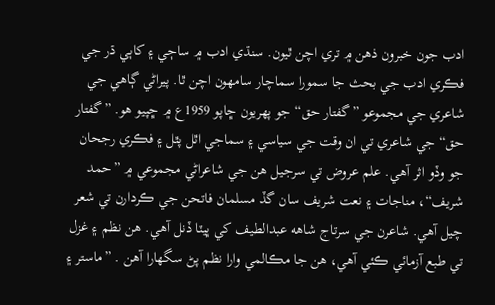ادب جون خبرون ذهن ۾ تري اچن ٿيون. سنڌي ادب ۾ ساڄي ۽ کاٻي ڌر جي فڪري ادب جي بحث جا سمورا سماچار سامھون اچن ٿا. پيراڻي ڳاهي جي شاعري جي مجموعو ”گفتار حق“ جو پھريون ڇاپو 1959ع ۾ ڇپيو هو. ”گفتار حق“ جي شاعري تي ان وقت جي سياسي ۽ سماجي اٿل پٿل ۽ فڪري رجحان جو وڏو اثر آهي. علم عروض تي سرجيل هن جي شاعراڻي مجموعي ۾ ”حمد شريف“، مناجات ۽ نعت شريف سان گڏ مسلمان فاتحن جي ڪردارن تي شعر چيل آهي. شاعرن جي سرتاج شاهه عبدالطيف کي ڀيٽا ڏنل آهي. هن نظم ۽ غزل تي طبع آزمائي ڪئي آهي، هن جا مڪالمي وارا نظم پڻ سگهارا آهن . ”ماستر ۽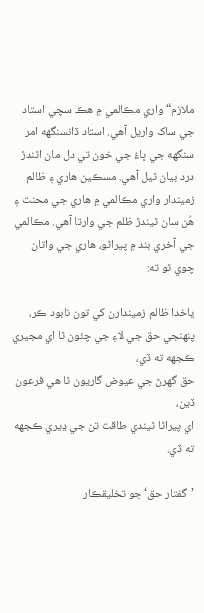ملازم“ واري مڪالمي ۾ هڪ سچي استاد جي ساک واريل آهي. استاد ڏانسنگهه امر سنگهه جي ڀاءُ جي خون تي دل مان اٿندڙ درد بيان ٿيل آهي. مسڪين هاري ۽ ظالم زميندار واري مڪالمي ۾ هاري جي محنت ۽ هُن سان ٿيندڙ ظلم جي وارتا آهي. مڪالمي جي آخري بند ۾ پيراڻو، هاري جي واتان چوي ٿو ته:

ياخدا ظالم زميندارن کي تون نابود ڪر،
پنھنجي حق جي لاءِ جي چئون ٿا اي مجيري ڪجهه ته ڏي،
حق گهرڻ جي عيوض گاريون ٿا هي فرعون ڏين،
اي پيراڻا ٿيندي طاقت تن جي ڍيري ڪجهه ته ڏي.

’گفتار حق‘ جو تخليقڪار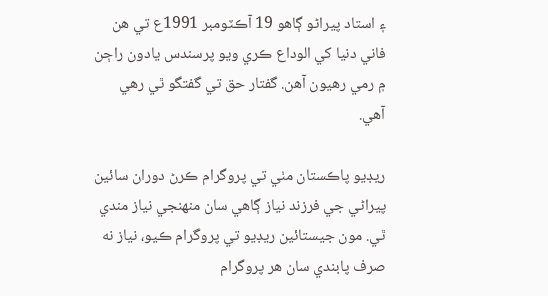۽ استاد پيراڻو ڳاهو 19 آڪٽومبر 1991ع تي هن فاني دنيا کي الوداع ڪري ويو پرسندس يادون راڄن ۾ رمي رهيون آهن. گفتار حق تي گفتگو ٿي رهي آهي.

ريڊيو پاڪستان مٺي تي پروگرام ڪرڻ دوران سائين پيراڻي جي فرزند نياز ڳاهي سان منھنجي نياز مندي ٿي. مون جيستائين ريڊيو تي پروگرام ڪيو، نياز نه صرف پابندي سان هر پروگرام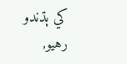کي ٻڌندو رهيو,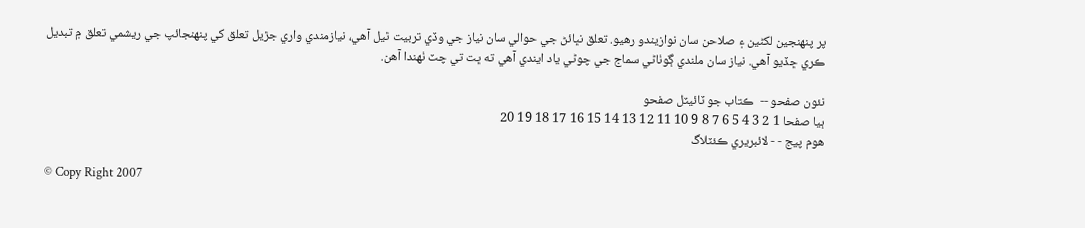پر پنھنجين لکڻين ۽ صلاحن سان نوازيندو رهيو. تعلق نڀائڻ جي حوالي سان نياز جي وڏي تربيت ٿيل آهي، نيازمندي واري جڙيل تعلق کي پنھنجائپ جي ريشمي تعلق ۾ تبديل ڪري ڇڏيو آهي. نياز سان ملندي ڳوٺاڻي سماج جي چوڻي ياد ايندي آهي ته ڀت تي چٽ ٺھندا آهن.

نئون صفحو --  ڪتاب جو ٽائيٽل صفحو
ٻيا صفحا 1 2 3 4 5 6 7 8 9 10 11 12 13 14 15 16 17 18 19 20
هوم پيج - - لائبريري ڪئٽلاگ

© Copy Right 2007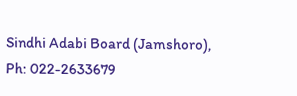Sindhi Adabi Board (Jamshoro),
Ph: 022-2633679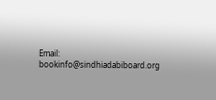Email: bookinfo@sindhiadabiboard.org